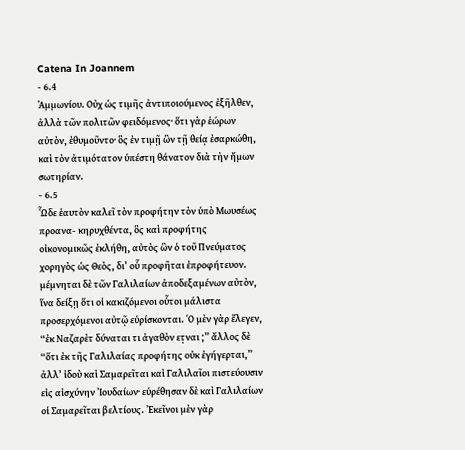Catena In Joannem
- 6.4
Ἀμμωνίου. Οὐχ ὡς τιμῆς ἀντιποιούμενος ἐξῆλθεν, ἀλλὰ τῶν πολιτῶν φειδόμενος· ὅτι γὰρ ἑώρων αὐτὸν, ἐθυμοῦντο· ὃς ἐν τιμῇ ὣν τῇ θείᾳ ἐσαρκώθη, καὶ τὸν ἀτιμότατον ὑπέστη θάνατον διὰ τὴν ἤμων σωτηρίαν.
- 6.5
Ὧδε ἑαυτὸν καλεῖ τὸν προφήτην τὸν ὑπὸ Μωυσέως προανα- κηρυχθέντα, ὃς καὶ προφήτης οἰκονομικῶς ἐκλήθη, αὐτὸς ὣν ὁ τοῦ Πνεύματος χορηγὸς ὡς Θεὸς, δι’ οὗ προφῆται ἐπροφήτευον. μέμνηται δὲ τῶν Γαλιλαίων ἀποδεξαμένων αὐτὸν, ἵνα δείξῃ ὅτι οἱ κακιζόμενοι οὗτοι μάλιστα προσερχόμενοι αὐτῷ εὑρίσκονται. Ὁ μὲν γὰρ ἔλεγεν, “ἐκ Ναζαρὲτ δύναται τι ἀγαθὸν ετͅναι ;” ἄλλος δὲ “ὅτι ἐκ τῆς Γαλιλαίας προφήτης οὐκ ἐγήγερται,” ἀλλ’ ἰδοὺ καὶ Σαμαρεῖται καὶ Γαλιλαῖοι πιστεύουσιν εἰς αἰσχύνην Ἰουδαίων· εὑρέθησαν δὲ καὶ Γαλιλαίων οἱ Σαμαρεῖται βελτίους. Ἐκεῖνοι μὲν γὰρ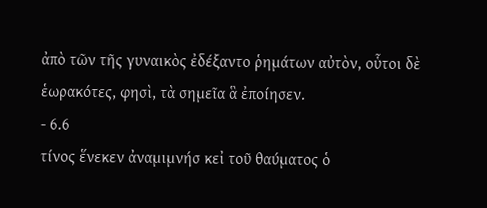ἀπὸ τῶν τῆς γυναικὸς ἐδέξαντο ῥημάτων αὐτὸν, οὗτοι δὲ ἑωρακότες, φησὶ, τὰ σημεῖα ἃ ἐποίησεν.
- 6.6
τίνος ἕνεκεν ἀναμιμνήσ κεἰ τοῦ θαύματος ὁ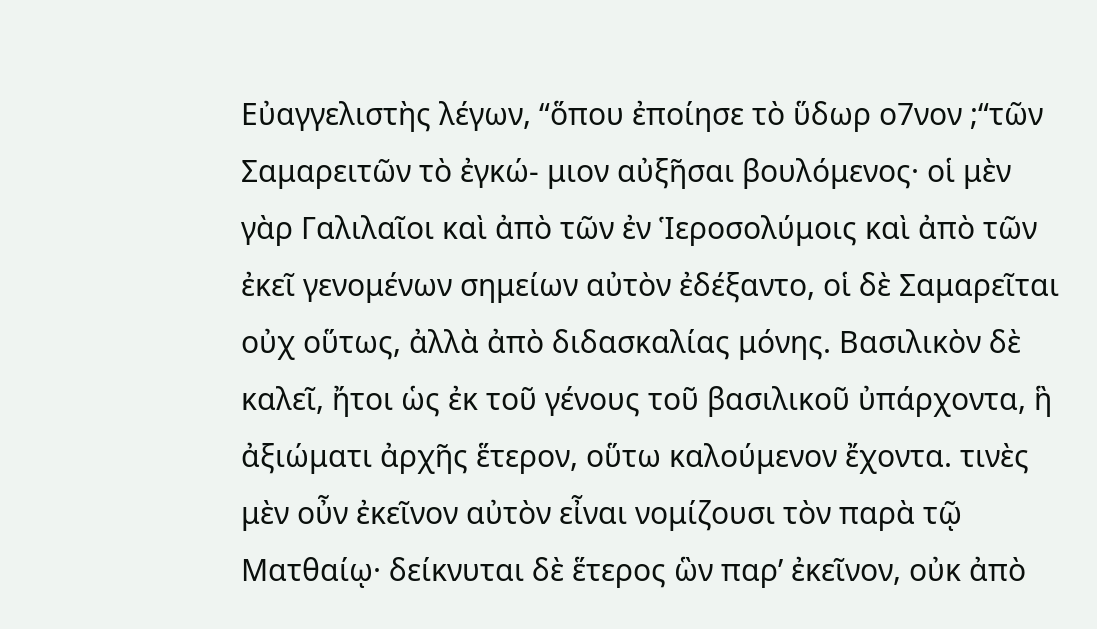Εὐαγγελιστὴς λέγων, “ὅπου ἐποίησε τὸ ὕδωρ ο7νον ;“τῶν Σαμαρειτῶν τὸ ἐγκώ- μιον αὐξῆσαι βουλόμενος· οἱ μὲν γὰρ Γαλιλαῖοι καὶ ἀπὸ τῶν ἐν Ἱεροσολύμοις καὶ ἀπὸ τῶν ἐκεῖ γενομένων σημείων αὐτὸν ἐδέξαντο, οἱ δὲ Σαμαρεῖται οὐχ οὕτως, ἀλλὰ ἀπὸ διδασκαλίας μόνης. Βασιλικὸν δὲ καλεῖ, ἤτοι ὡς ἐκ τοῦ γένους τοῦ βασιλικοῦ ὐπάρχοντα, ἣ ἀξιώματι ἀρχῆς ἕτερον, οὕτω καλούμενον ἔχοντα. τινὲς μὲν οὖν ἐκεῖνον αὐτὸν εἶναι νομίζουσι τὸν παρὰ τῷ Ματθαίῳ· δείκνυται δὲ ἕτερος ὣν παρ’ ἐκεῖνον, οὐκ ἀπὸ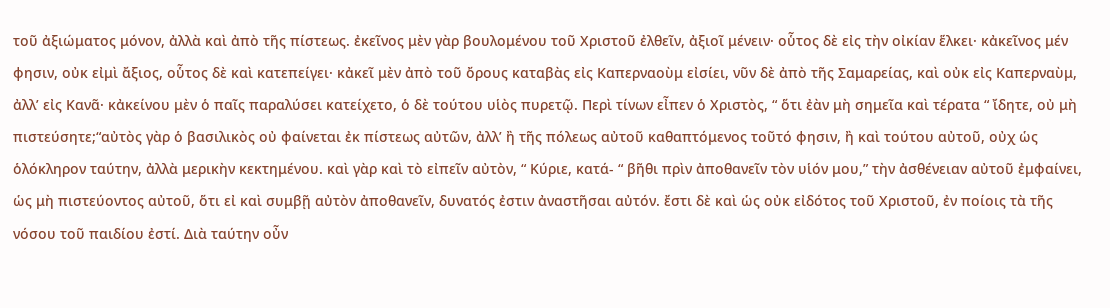τοῦ ἀξιώματος μόνον, ἀλλὰ καὶ ἀπὸ τῆς πίστεως. ἐκεῖνος μὲν γὰρ βουλομένου τοῦ Χριστοῦ ἐλθεῖν, ἀξιοῖ μένειν· οὗτος δὲ εἰς τὴν οἰκίαν ἕλκει· κἀκεῖνος μέν φησιν, οὐκ εἰμὶ ἄξιος, οὗτος δὲ καὶ κατεπείγει· κἀκεῖ μὲν ἀπὸ τοῦ ὄρους καταβὰς εἰς Καπερναοὺμ εἰσίει, νῦν δὲ ἀπὸ τῆς Σαμαρείας, καὶ οὐκ εἰς Καπερναὺμ, ἀλλ’ εἰς Κανᾶ· κἀκείνου μὲν ὁ παῖς παραλύσει κατείχετο, ὁ δὲ τούτου υἱὸς πυρετῷ. Περὶ τίνων εἶπεν ὁ Χριστὸς, “ ὅτι ἐὰν μὴ σημεῖα καὶ τέρατα “ ἴδητε, οὐ μὴ πιστεύσητε;“αὐτὸς γὰρ ὁ βασιλικὸς οὐ φαίνεται ἐκ πίστεως αὐτῶν, ἀλλ’ ἢ τῆς πόλεως αὐτοῦ καθαπτόμενος τοῦτό φησιν, ἢ καὶ τούτου αὐτοῦ, οὐχ ὡς ὁλόκληρον ταύτην, ἀλλὰ μερικὴν κεκτημένου. καὶ γὰρ καὶ τὸ εἰπεῖν αὐτὸν, “ Κύριε, κατά- “ βῆθι πρὶν ἀποθανεῖν τὸν υἱόν μου,” τὴν ἀσθένειαν αὐτοῦ ἐμφαίνει, ὡς μὴ πιστεύοντος αὐτοῦ, ὅτι εἰ καὶ συμβῇ αὐτὸν ἀποθανεῖν, δυνατός ἐστιν ἀναστῆσαι αὐτόν. ἔστι δὲ καὶ ὡς οὐκ εἰδότος τοῦ Χριστοῦ, ἐν ποίοις τὰ τῆς νόσου τοῦ παιδίου ἐστί. Διὰ ταύτην οὖν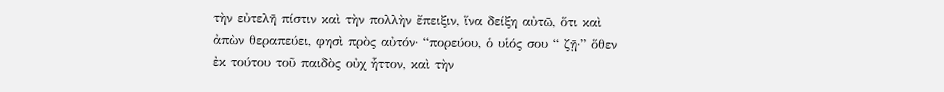τὴν εὐτελῆ πίστιν καὶ τὴν πολλὴν ἔπειξιν, ἵνα δείξη αὐτῶ, ὅτι καὶ ἀπὼν θεραπεύει, φησὶ πρὸς αὐτόν· “πορεύου, ὁ υἱός σου “ ζῇ·” ὅθεν ἐκ τούτου τοῦ παιδὸς οὐχ ἧττον, καὶ τὴν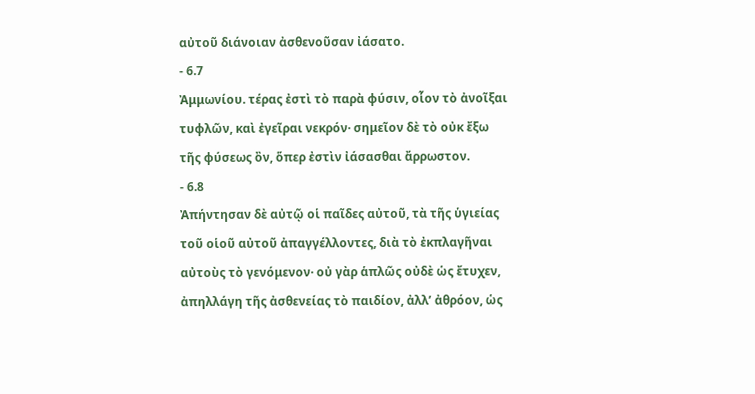αὐτοῦ διάνοιαν ἀσθενοῦσαν ἰάσατο.
- 6.7
Ἀμμωνίου. τέρας ἐστὶ τὸ παρὰ φύσιν, οἷον τὸ ἀνοῖξαι τυφλῶν, καὶ ἐγεῖραι νεκρόν· σημεῖον δὲ τὸ οὐκ ἔξω τῆς φύσεως ὂν, ὅπερ ἐστὶν ἰάσασθαι ἄρρωστον.
- 6.8
Ἀπήντησαν δὲ αὐτῷ οἱ παῖδες αὐτοῦ, τὰ τῆς ὑγιείας τοῦ οἱοῦ αὐτοῦ ἀπαγγέλλοντες, διὰ τὸ ἐκπλαγῆναι αὐτοὺς τὸ γενόμενον· οὐ γὰρ ἁπλῶς οὐδὲ ὡς ἔτυχεν, ἀπηλλάγη τῆς ἀσθενείας τὸ παιδίον, ἀλλ’ ἀθρόον, ὡς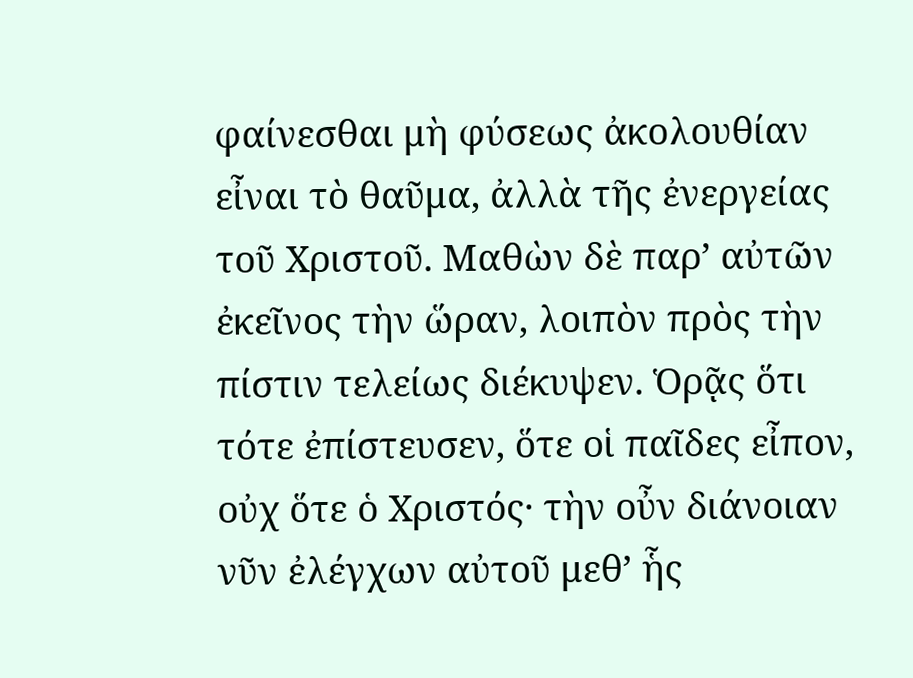φαίνεσθαι μὴ φύσεως ἀκολουθίαν εἶναι τὸ θαῦμα, ἀλλὰ τῆς ἐνεργείας τοῦ Χριστοῦ. Μαθὼν δὲ παρ’ αὐτῶν ἐκεῖνος τὴν ὥραν, λοιπὸν πρὸς τὴν πίστιν τελείως διέκυψεν. Ὁρᾷς ὅτι τότε ἐπίστευσεν, ὅτε οἱ παῖδες εἶπον, οὐχ ὅτε ὁ Χριστός· τὴν οὖν διάνοιαν νῦν ἐλέγχων αὐτοῦ μεθ’ ἧς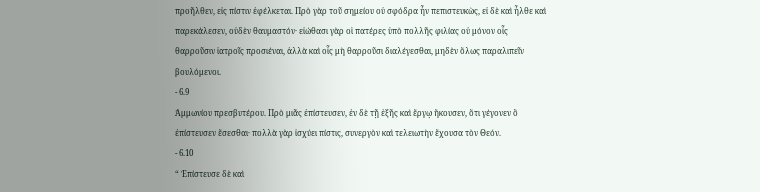προῆλθεν, εἰς πίστιν ἐφέλκεται. Πρὸ γὰρ τοῦ σημείου οὐ σφόδρα ἦν πεπιστευκὼς, εἰ δὲ καὶ ἦλθε καὶ παρεκάλεσεν, οὐδὲν θαυμαστόν· εἰώθασι γὰρ οἱ πατέρες ὑπὸ πολλῆς φιλίας οὐ μόνον οἷς θαρροῦσιν ἰατροῖς προσιέναι, ἀλλὰ καὶ οἷς μὴ θαρροῦσι διαλέγεσθαι, μηδὲν ὅλως παραλιπεῖν βουλόμενοι.
- 6.9
Ἀμμωνίου πρεσβυτέρου. Πρὸ μιᾶς ἐπίστευσεν, ἐν δὲ τῇ ἑξῆς καὶ ἔργῳ ἤκουσεν, ὅτι γέγονεν ὃ ἐπίστευσεν ἔσεσθαι· πολλὰ γὰρ ἰσχύει πίστις, συνεργὸν καὶ τελειωτὴν ἔχουσα τὸν Θεόν.
- 6.10
“ Ἐπίστευσε δὲ καὶ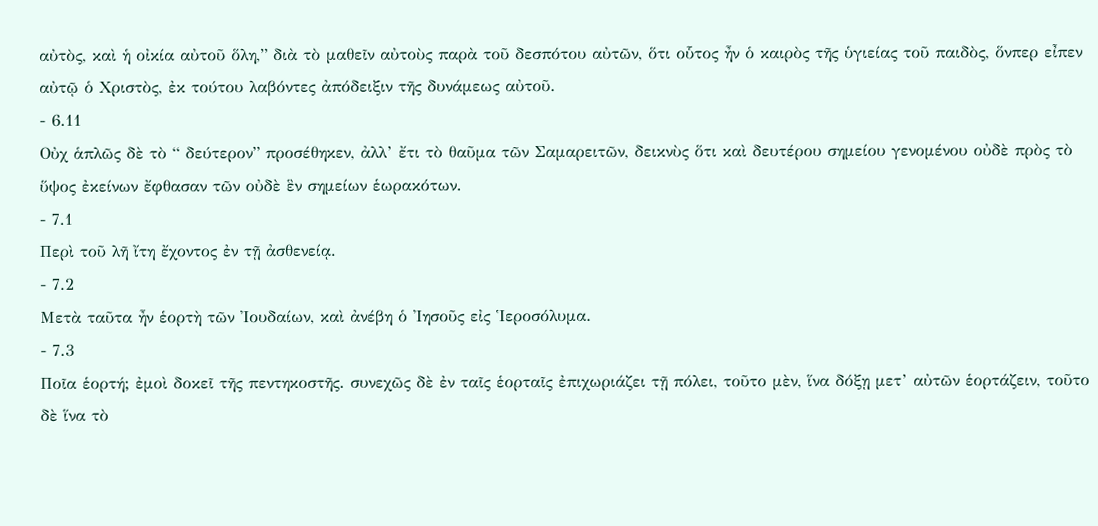αὐτὸς, καὶ ἡ οἰκία αὐτοῦ ὅλη,” διὰ τὸ μαθεῖν αὐτοὺς παρὰ τοῦ δεσπότου αὐτῶν, ὅτι οὗτος ἦν ὁ καιρὸς τῆς ὑγιείας τοῦ παιδὸς, ὅνπερ εἶπεν αὐτῷ ὁ Χριστὸς, ἐκ τούτου λαβόντες ἀπόδειξιν τῆς δυνάμεως αὐτοῦ.
- 6.11
Οὐχ ἁπλῶς δὲ τὸ “ δεύτερον” προσέθηκεν, ἀλλ’ ἔτι τὸ θαῦμα τῶν Σαμαρειτῶν, δεικνὺς ὅτι καὶ δευτέρου σημείου γενομένου οὐδὲ πρὸς τὸ ὕψος ἐκείνων ἔφθασαν τῶν οὐδὲ ἓν σημείων ἑωρακότων.
- 7.1
Περὶ τοῦ λῆ ἴτη ἔχοντος ἐν τῇ ἀσθενείᾳ.
- 7.2
Μετὰ ταῦτα ἦν ἑορτὴ τῶν Ἰουδαίων, καὶ ἀνέβη ὁ Ἰησοῦς εἰς Ἱεροσόλυμα.
- 7.3
Ποῖα ἑορτή; ἐμοὶ δοκεῖ τῆς πεντηκοστῆς. συνεχῶς δὲ ἐν ταῖς ἑορταῖς ἐπιχωριάζει τῇ πόλει, τοῦτο μὲν, ἵνα δόξῃ μετ’ αὐτῶν ἑορτάζειν, τοῦτο δὲ ἵνα τὸ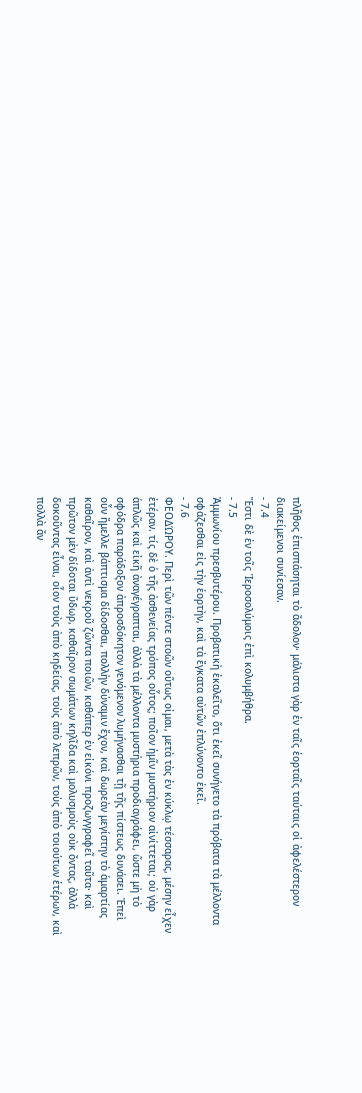πλῆθος ἐπισπάσηται τὸ ἄδολον· μάλιστα γὰρ ἐν ταῖς ἑορταῖς ταύταις οἱ ἀφελέστερον διακείμενοι συνίεσαν.
- 7.4
Ἔστι δὲ ἐν τοῖς Ἱεροσολύμοις ἐπὶ κολυμβήθρα.
- 7.5
Ἀμμωνίου πρεσβυτέρου. Προβατικὴ ἐκαλεῖτο, ὅτι ἐκεῖ συνήγετο τὰ πρόβατα τὰ μέλλοντα σφάζεσθαι εἰς τὴν ἑορτὴν, καὶ τὰ ἔγκατα αὐτῶν ἐπλύνοντο ἐκεῖ.
- 7.6
ΦΕΟΔΏΡΟΥ. Περὶ τῶν πέντε στοῶν οὕτως οἰμαι, μετὰ τὰς ἐν κύκλῳ τέσσαρας, μέσην εἶχεν ἑτέραν. τίς δὲ ὁ τῆς ἀσθενείας τρόπος οὗτος; ποῖον ἡμῖν μυστήριον αἰνίττεται; οὐ γὰρ ἁπλῶς καὶ εἰκῆ ἀναγέγραπται, ἀλλὰ τὰ μέλλοντα μυστήρια προδιαγράφει, ὥστε μὴ τὸ σφόδρα παράδοξον ἀπροσδόκητον γενόμενον λυμήνασθαι τῇ τῆς πίστεως δυνάσει. Ἐπεὶ οὖν ἤμελλε βάπτισμα δίδοσθαι, πολλὴν δύναμιν ἔχον, καὶ δωρεὰν μεγίστην τὸ ἁμαρτίας καθαῖρον, καὶ ἀντὶ νεκροῦ ζῶντα ποιῶν, καθάπερ ἐν εἰκόνι προζωγγραφεῖ ταῦτα· καὶ πρῶτον μὲν δίδοται ὕδωρ, καθαῖρον σωμάτων κηλῖδα καὶ μολυσμοὺς οὐκ ὄντας, ἀλλὰ δοκοῦντας εἶναι, οἷον τοὺς ἀπὸ κηδείας, τοὺς ἀπὸ λεπρῶν, τοὺς ἀπὸ τοιούτων ἑτέρων, καὶ πολλὰ ἄν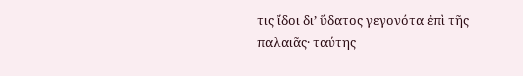τις ἴδοι δι’ ὕδατος γεγονότα ἐπὶ τῆς παλαιᾶς· ταύτης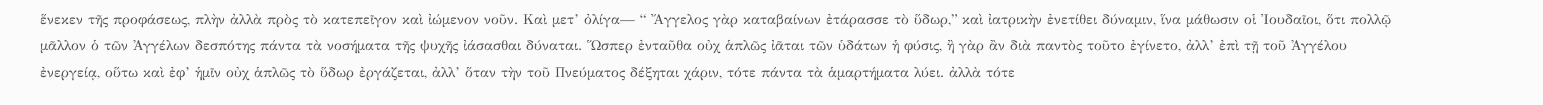ἕνεκεν τῆς προφάσεως, πλὴν ἀλλὰ πρὸς τὸ κατεπεῖγον καὶ ἰώμενον νοῦν. Καὶ μετ’ ὀλίγα— “ Ἄγγελος γὰρ καταβαίνων ἐτάρασσε τὸ ὕδωρ,” καὶ ἰατρικὴν ἐνετίθει δύναμιν, ἵνα μάθωσιν οἱ Ἰουδαῖοι, ὅτι πολλῷ μᾶλλον ὁ τῶν Ἀγγέλων δεσπότης πάντα τὰ νοσήματα τῆς ψυχῆς ἰάσασθαι δύναται. Ὥσπερ ἐνταῦθα οὐχ ἁπλῶς ἰᾶται τῶν ὑδάτων ἡ φύσις, ἢ γὰρ ἂν διὰ παντὸς τοῦτο ἐγίνετο, ἀλλ’ ἐπὶ τῇ τοῦ Ἀγγέλου ἐνεργείᾳ, οὕτω καὶ ἐφ’ ἡμῖν οὐχ ἁπλῶς τὸ ὕδωρ ἐργάζεται, ἀλλ’ ὅταν τὴν τοῦ Πνεύματος δέξηται χάριν, τότε πάντα τὰ ἁμαρτήματα λύει. ἀλλὰ τότε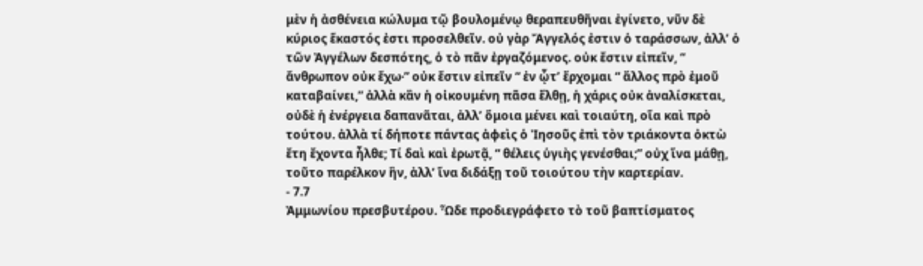μὲν ἡ ἀσθένεια κώλυμα τῷ βουλομένῳ θεραπευθῆναι ἐγίνετο, νῦν δὲ κύριος ἕκαστός ἐστι προσελθεῖν. οὐ γὰρ Ἄγγελός ἐστιν ὁ ταράσσων, ἀλλ’ ὁ τῶν Ἀγγέλων δεσπότης, ὁ τὸ πᾶν ἐργαζόμενος. οὐκ ἔστιν εἰπεῖν, “ ἄνθρωπον οὐκ ἔχω·” οὐκ ἔστιν εἰπεῖν “ ἐν ᾧτ’ ἔρχομαι “ ἄλλος πρὸ ἐμοῦ καταβαίνει,” ἀλλὰ κἂν ἡ οἰκουμένη πᾶσα ἔλθῃ, ἡ χάρις οὐκ ἀναλίσκεται, οὐδὲ ἡ ἐνέργεια δαπανᾶται, ἀλλ’ ὅμοια μένει καὶ τοιαύτη, οἵα καὶ πρὸ τούτου. ἀλλὰ τί δήποτε πάντας ἀφεὶς ὁ Ἰησοῦς ἐπὶ τὸν τριάκοντα ὀκτὼ ἔτη ἔχοντα ἦλθε; Τί δαὶ καὶ ἐρωτᾷ, “ θέλεις ὑγιὴς γενέσθαι;” οὐχ ἵνα μάθῃ, τοῦτο παρέλκον ἢν, ἀλλ’ ἵνα διδάξῃ τοῦ τοιούτου τὴν καρτερίαν.
- 7.7
Ἀμμωνίου πρεσβυτέρου. Ὧδε προδιεγράφετο τὸ τοῦ βαπτίσματος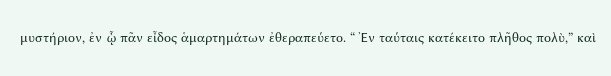μυστήριον, ἐν ᾧ πᾶν εἶδος ἁμαρτημάτων ἐθεραπεύετο. “ Ἐν ταύταις κατέκειτο πλῆθος πολὺ,” καὶ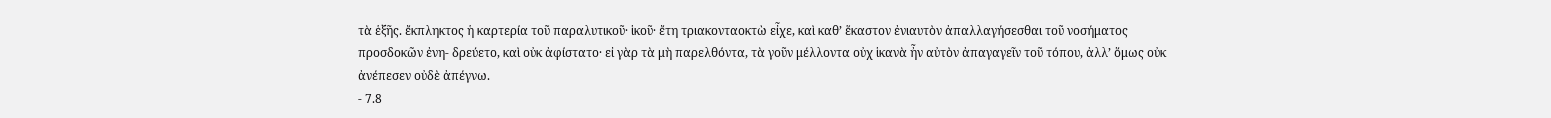τὰ ἑξῆς. ἔκπληκτος ἡ καρτερία τοῦ παραλυτικοῦ· ἱκοῦ· ἔτη τριακονταοκτὼ εἶχε, καὶ καθ’ ἕκαστον ἐνιαυτὸν ἀπαλλαγήσεσθαι τοῦ νοσήματος προσδοκῶν ἐνη- δρεύετο, καὶ οὐκ ἀφίστατο· εἰ γὰρ τὰ μὴ παρελθόντα, τὰ γοῦν μέλλοντα οὐχ ἱκανὰ ἦν αὐτὸν ἀπαγαγεῖν τοῦ τόπου, ἀλλ’ ὅμως οὐκ ἀνέπεσεν οὐδὲ ἀπέγνω.
- 7.8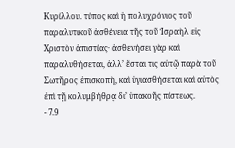Κυρίλλου. τύπος καὶ ἡ πολυχρόνιος τοῦ παραλυτικοῦ ἀσθένεια τῆς τοῦ Ἰσραὴλ εἰς Χριστὸν ἀπιστίας· ἀσθενήσει γὰρ καὶ παραλυθήσεται, ἀλλ’ ἔσται τις αὐτῷ παρὰ τοῦ Σωτῆρος ἐπισκοπὴ, καὶ ὑγιασθήσεται καὶ αὐτὸς ἐπὶ τῇ κολυμβήθρᾳ δι’ ὑπακοῆς πίστεως.
- 7.9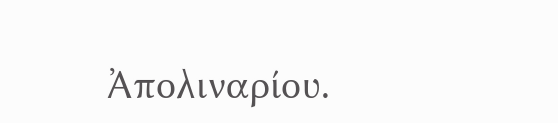Ἀπολιναρίου.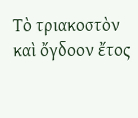Τὸ τριακοστὸν καὶ ὄγδοον ἔτος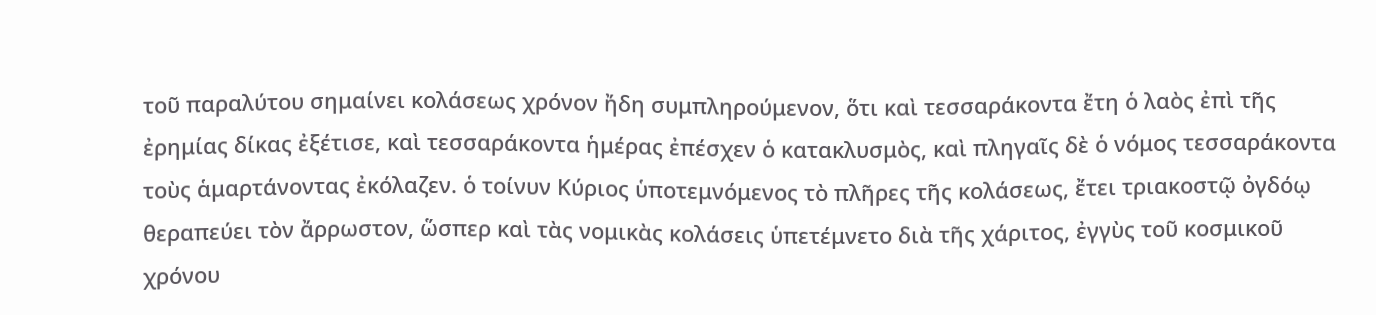τοῦ παραλύτου σημαίνει κολάσεως χρόνον ἤδη συμπληρούμενον, ὅτι καὶ τεσσαράκοντα ἔτη ὁ λαὸς ἐπὶ τῆς ἐρημίας δίκας ἐξέτισε, καὶ τεσσαράκοντα ἡμέρας ἐπέσχεν ὁ κατακλυσμὸς, καὶ πληγαῖς δὲ ὁ νόμος τεσσαράκοντα τοὺς ἁμαρτάνοντας ἐκόλαζεν. ὁ τοίνυν Κύριος ὑποτεμνόμενος τὸ πλῆρες τῆς κολάσεως, ἔτει τριακοστῷ ὀγδόῳ θεραπεύει τὸν ἄρρωστον, ὥσπερ καὶ τὰς νομικὰς κολάσεις ὑπετέμνετο διὰ τῆς χάριτος, ἐγγὺς τοῦ κοσμικοῦ χρόνου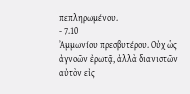πεπληρωμένου.
- 7.10
Ἀμμωνίου πρεσβυτέρου. Οὐχ ὡς ἀγνοῶν ἐρωτᾷ, ἀλλὰ διανιστῶν αὐτὸν εἰς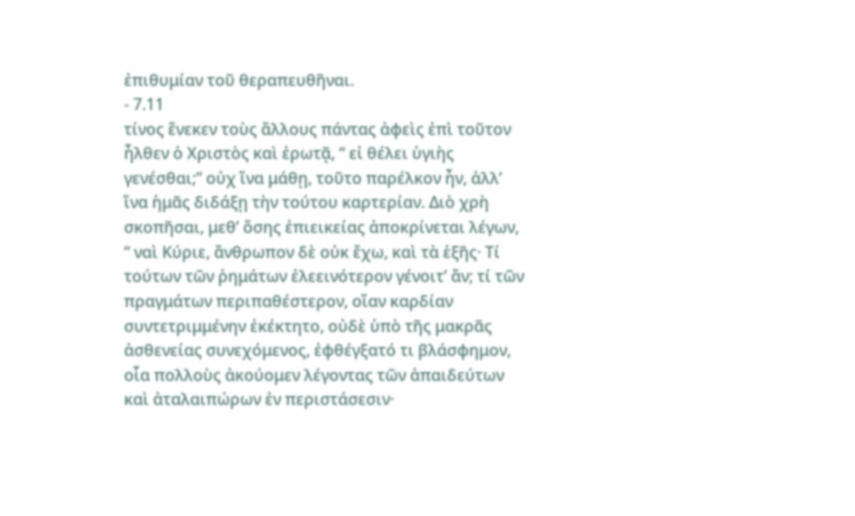ἐπιθυμίαν τοῦ θεραπευθῆναι.
- 7.11
τίνος ἕνεκεν τοὺς ἄλλους πάντας ἀφεὶς ἐπὶ τοῦτον ἦλθεν ὁ Χριστὸς καὶ ἐρωτᾷ, “ εἰ θέλει ὑγιὴς γενέσθαι;” οὐχ ἵνα μάθῃ, τοῦτο παρέλκον ἦν, ἀλλ’ ἵνα ἡμᾶς διδάξῃ τὴν τούτου καρτερίαν. Διὸ χρὴ σκοπῆσαι, μεθ’ ὅσης ἐπιεικείας ἀποκρίνεται λέγων, “ ναὶ Κύριε, ἄνθρωπον δὲ οὐκ ἔχω, καὶ τὰ ἑξῆς· Τί τούτων τῶν ῥημάτων ἐλεεινότερον γένοιτ’ ἄν; τί τῶν πραγμάτων περιπαθέστερον, οἵαν καρδίαν συντετριμμένην ἐκέκτητο, οὐδὲ ὑπὸ τῆς μακρᾶς ἀσθενείας συνεχόμενος, ἐφθέγξατό τι βλάσφημον, οἷα πολλοὺς ἀκούομεν λέγοντας τῶν ἀπαιδεύτων καὶ ἀταλαιπώρων ἐν περιστάσεσιν·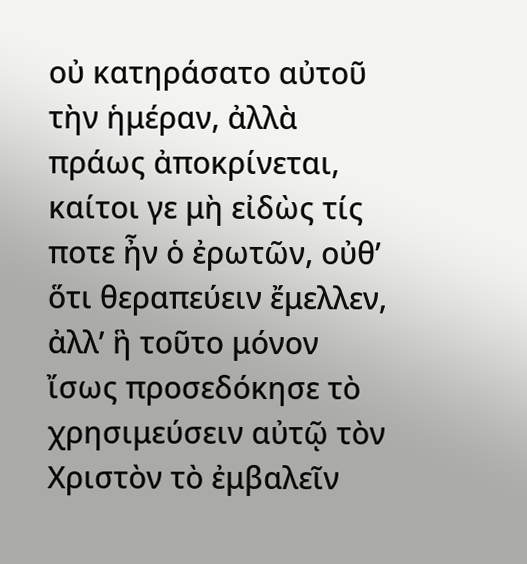οὐ κατηράσατο αὐτοῦ τὴν ἡμέραν, ἀλλὰ πράως ἀποκρίνεται, καίτοι γε μὴ εἰδὼς τίς ποτε ἦν ὁ ἐρωτῶν, οὐθ’ ὅτι θεραπεύειν ἔμελλεν, ἀλλ’ ἣ τοῦτο μόνον ἴσως προσεδόκησε τὸ χρησιμεύσειν αὐτῷ τὸν Χριστὸν τὸ ἐμβαλεῖν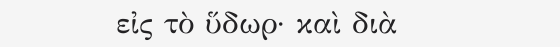εἰς τὸ ὕδωρ· καὶ διὰ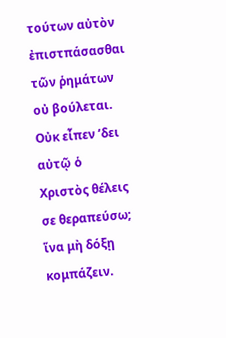τούτων αὐτὸν ἐπιστπάσασθαι τῶν ῥημάτων οὐ βούλεται. Οὐκ εἶπεν ’δει αὐτῷ ὁ Χριστὸς θέλεις σε θεραπεύσω; ἵνα μὴ δόξῃ κομπάζειν.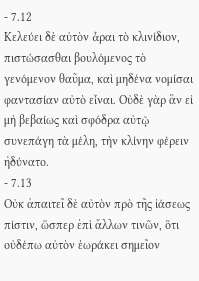- 7.12
Κελεύει δὲ αὐτὸν ἆραι τὸ κλινίδιον, πιστώσασθαι βουλόμενος τὸ γενόμενον θαῦμα, καὶ μηδένα νομίσαι φαντασίαν αὐτὸ εἶναι. Οὐδὲ γὰρ ἃν εἰ μὴ βεβαίως καὶ σφόδρα αὐτῷ συνεπάγη τὰ μέλη, τὴν κλίνην φέρειν ἠδύνατο.
- 7.13
Οὐκ ἀπαιτεῖ δὲ αὐτὸν πρὸ τῆς ἰάσεως πίστιν, ὥσπερ ἐπὶ ἄλλων τινῶν, ὅτι οὐδέπω αὐτὸν ἑωράκει σημεῖον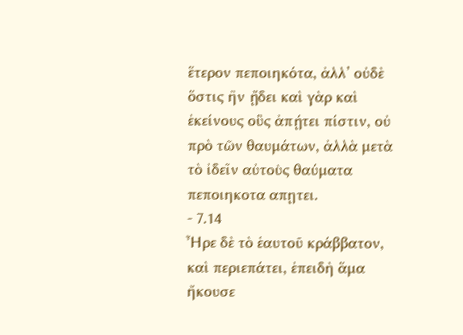ἕτερον πεποιηκότα, ἀλλ’ οὐδὲ ὅστις ἢν ᾔδει καὶ γὰρ καὶ ἐκείνους οὓς ἀπῄτει πίστιν, οὐ πρὸ τῶν θαυμάτων, ἀλλὰ μετὰ τὸ ἰδεῖν αὐτοὺς θαύματα πεποιηκοτα απῃτει.
- 7.14
Ἦρε δὲ τὸ ἑαυτοῦ κράββατον, καὶ περιεπάτει, ἐπειδὴ ἅμα ἤκουσε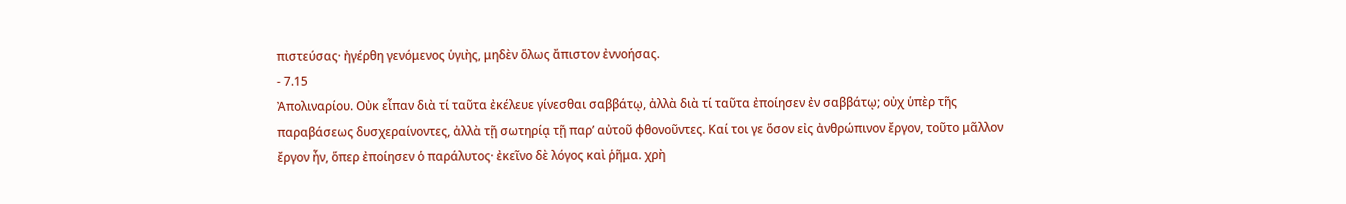πιστεύσας· ἠγέρθη γενόμενος ὑγιὴς, μηδὲν ὅλως ἄπιστον ἐννοήσας.
- 7.15
Ἀπολιναρίου. Οὐκ εἶπαν διὰ τί ταῦτα ἐκέλευε γίνεσθαι σαββάτῳ, ἀλλὰ διὰ τί ταῦτα ἐποίησεν ἐν σαββάτῳ; οὐχ ὑπὲρ τῆς παραβάσεως δυσχεραίνοντες, ἀλλὰ τῇ σωτηρίᾳ τῇ παρ’ αὐτοῦ φθονοῦντες. Καί τοι γε ὅσον εἰς ἀνθρώπινον ἔργον, τοῦτο μᾶλλον ἔργον ἦν, ὅπερ ἐποίησεν ὁ παράλυτος· ἐκεῖνο δὲ λόγος καὶ ῥῆμα. χρὴ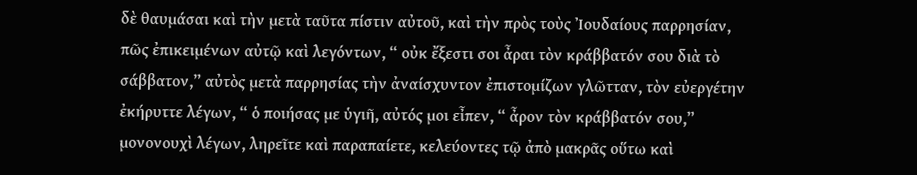δὲ θαυμάσαι καὶ τὴν μετὰ ταῦτα πίστιν αὐτοῦ, καὶ τὴν πρὸς τοὺς Ἰουδαίους παρρησίαν, πῶς ἐπικειμένων αὐτῷ καὶ λεγόντων, “ οὐκ ἔξεστι σοι ἆραι τὸν κράββατόν σου διὰ τὸ σάββατον,” αὐτὸς μετὰ παρρησίας τὴν ἀναίσχυντον ἐπιστομίζων γλῶτταν, τὸν εὐεργέτην ἐκήρυττε λέγων, “ ὁ ποιήσας με ὑγιῆ, αὐτός μοι εἶπεν, “ ἆρον τὸν κράββατόν σου,” μονονουχὶ λέγων, ληρεῖτε καὶ παραπαίετε, κελεύοντες τῷ ἀπὸ μακρᾶς οὕτω καὶ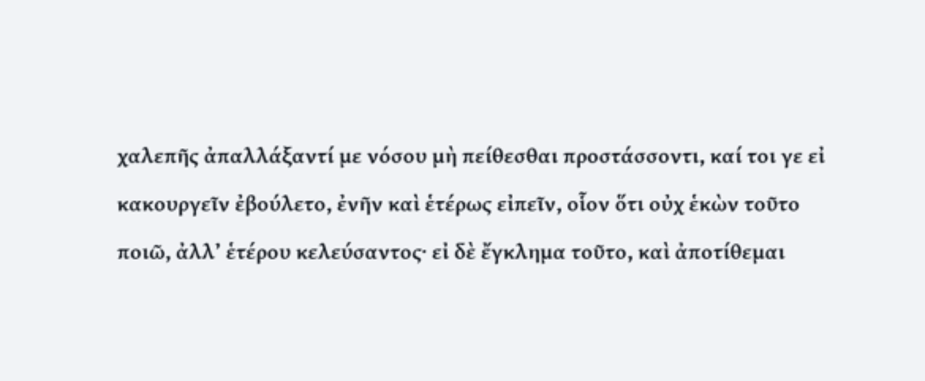χαλεπῆς ἀπαλλάξαντί με νόσου μὴ πείθεσθαι προστάσσοντι, καί τοι γε εἰ κακουργεῖν ἐβούλετο, ἐνῆν καὶ ἑτέρως εἰπεῖν, οἷον ὅτι οὐχ ἑκὼν τοῦτο ποιῶ, ἀλλ’ ἑτέρου κελεύσαντος· εἰ δὲ ἔγκλημα τοῦτο, καὶ ἀποτίθεμαι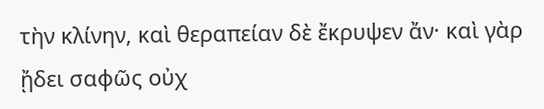τὴν κλίνην, καὶ θεραπείαν δὲ ἔκρυψεν ἄν· καὶ γὰρ ᾔδει σαφῶς οὐχ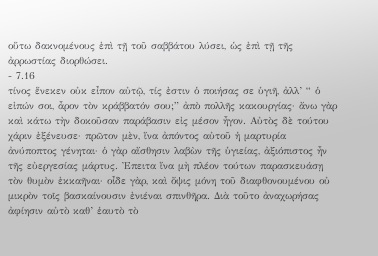οὕτω δακνομένους ἐπὶ τῇ τοῦ σαββάτου λύσει, ὡς ἐπὶ τῇ τῆς ἀρρωστίας διορθώσει.
- 7.16
τίνος ἕνεκεν οὐκ εἶπον αὐτῷ, τίς ἐστιν ὁ ποιήσας σε ὑγιῆ, ἀλλ’ “ ὁ εἰπών σοι, ἆρον τὸν κράββατόν σου;” ἀπὸ πολλῆς κακουργίας· ἄνω γὰρ καὶ κάτω τὴν δοκοῦσαν παράβασιν εἰς μέσον ἦγον. Αὐτὸς δὲ τούτου χάριν ἐξένευσε· πρῶτον μὲν, ἵνα ἀπόντος αὐτοῦ ἡ μαρτυρία ἀνύποπτος γένηται· ὁ γὰρ αἴσθησιν λαβὼν τῆς ὑγιείας, ἀξιόπιστος ἦν τῆς εὐεργεσίας μάρτυς. Ἐπειτα ἵνα μὴ πλέον τούτων παρασκευάσῃ τὸν θυμὸν ἐκκαῆναι· οἶδε γὰρ, καὶ ὄψις μόνη τοῦ διαφθονουμένου οὐ μικρὸν τοῖς βασκαίνουσιν ἐνιέναι σπινθῆρα. Διὰ τοῦτο ἀναχωρήσας ἀφίησιν αὐτὸ καθ’ ἑαυτὸ τὸ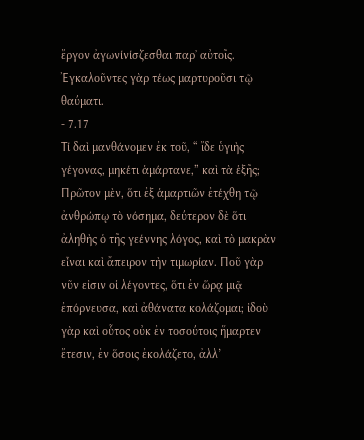ἔργον ἀγωνίνίσζεσθαι παρ᾿ αὐτοῖς. Ἐγκαλοῦντες γὰρ τέως μαρτυροῦσι τῷ θαύματι.
- 7.17
Τί δαὶ μανθάνομεν ἐκ τοῦ, “ ἴδε ὑγιὴς γέγονας, μηκέτι ἁμάρτανε,” καὶ τὰ ἑξῆς; Πρῶτον μὲν, ὅτι ἐξ ἁμαρτιῶν ἐτέχθη τῷ ἀνθρώπῳ τὸ νόσημα, δεύτερον δὲ ὅτι ἀληθὴς ὁ τῆς γεέννης λόγος, καὶ τὸ μακρὰν εἶναι καὶ ἄπειρον τὴν τιμωρίαν. Ποῦ γὰρ νῦν εἰσιν οἱ λέγοντες, ὅτι ἐν ὥρᾳ μιᾷ ἐπόρνευσα, καὶ ἀθάνατα κολάζομαι; ἰδοὺ γὰρ καὶ οὗτος οὐκ ἐν τοσούτοις ἥμαρτεν ἔτεσιν, ἐν ὅσοις ἐκολάζετο, ἀλλ’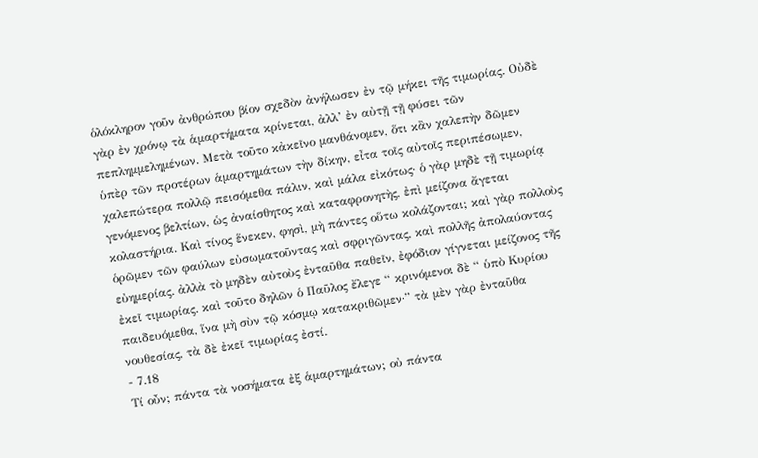ὁλόκληρον γοῦν ἀνθρώπου βίον σχεδὸν ἀνήλωσεν ἐν τῷ μήκει τῆς τιμωρίας. Οὐδὲ γὰρ ἐν χρόνῳ τὰ ἁμαρτήματα κρίνεται, ἀλλ’ ἐν αὐτῇ τῇ φύσει τῶν πεπλημμελημένων. Μετὰ τοῦτο κἀκεῖνο μανθάνομεν, ὅτι κἂν χαλεπὴν δῶμεν ὑπὲρ τῶν προτέρων ἁμαρτημάτων τὴν δίκην, εἶτα τοῖς αὐτοῖς περιπέσωμεν, χαλεπώτερα πολλῷ πεισόμεθα πάλιν, καὶ μάλα εἰκότως· ὁ γὰρ μηδὲ τῇ τιμωρίᾳ γενόμενος βελτίων, ὡς ἀναίσθητος καὶ καταφρονητὴς, ἐπὶ μείζονα ἄγεται κολαστήρια. Καὶ τίνος ἕνεκεν, φησὶ, μὴ πάντες οὕτω κολάζονται; καὶ γὰρ πολλοὺς ὁρῶμεν τῶν φαύλων εὐσωματοῦντας καὶ σφριγῶντας, καὶ πολλῆς ἀπολαύοντας εὐημερίας. ἀλλὰ τὸ μηδὲν αὐτοὺς ἐνταῦθα παθεῖν, ἐφόδιον γίγνεται μείζονος τῆς ἐκεῖ τιμωρίας. καὶ τοῦτο δηλῶν ὁ Παῦλος ἔλεγε “ κρινόμενοι δὲ “ ὑπὸ Κυρίου παιδευόμεθα, ἵνα μὴ σὺν τῷ κόσμῳ κατακριθῶμεν·” τὰ μὲν γὰρ ἐνταῦθα νουθεσίας, τὰ δὲ ἐκεῖ τιμωρίας ἐστί.
- 7.18
Τί οὖν; πάντα τὰ νοσήματα ἐξ ἁμαρτημάτων; οὐ πάντα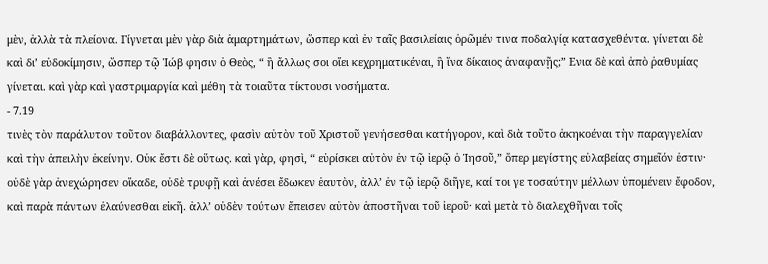μὲν, ἀλλὰ τὰ πλείονα. Γίγνεται μὲν γὰρ διὰ ἁμαρτημάτων, ὥσπερ καὶ ἐν ταῖς βασιλείαις ὁρῶμέν τινα ποδαλγίᾳ κατασχεθέντα. γίνεται δὲ καὶ δι’ εὐδοκίμησιν, ὥσπερ τῷ Ἰώβ φησιν ὁ Θεὸς, “ ἣ ἄλλως σοι οἴει κεχρηματικέναι, ἣ ἵνα δίκαιος ἀναφανῇς;” Ενια δὲ καὶ ἀπὸ ῥαθυμίας γίνεται. καὶ γὰρ καὶ γαστριμαργία καὶ μέθη τὰ τοιαῦτα τίκτουσι νοσήματα.
- 7.19
τινὲς τὸν παράλυτον τοῦτον διαβάλλοντες, φασὶν αὐτὸν τοῦ Χριστοῦ γενήσεσθαι κατήγορον, καὶ διὰ τοῦτο ἀκηκοέναι τὴν παραγγελίαν καὶ τὴν ἀπειλὴν ἐκείνην. Οὐκ ἔστι δὲ οὕτως. καὶ γὰρ, φησὶ, “ εὑρίσκει αὐτὸν ἐν τῷ ἱερῷ ὁ Ἰησοῦ,” ὅπερ μεγίστης εὐλαβείας σημεῖόν ἐστιν· οὐδὲ γὰρ ἀνεχώρησεν οἴκαδε, οὐδὲ τρυφῇ καὶ ἀνέσει ἔδωκεν ἑαυτὸν, ἀλλ’ ἐν τῷ ἱερῷ διῆγε, καί τοι γε τοσαύτην μέλλων ὑπομένειν ἔφοδον, καὶ παρὰ πάντων ἐλαύνεσθαι εἰκῆ. ἀλλ’ οὐδὲν τούτων ἔπεισεν αὐτὸν ἀποστῆναι τοῦ ἱεροῦ· καὶ μετὰ τὸ διαλεχθῆναι τοῖς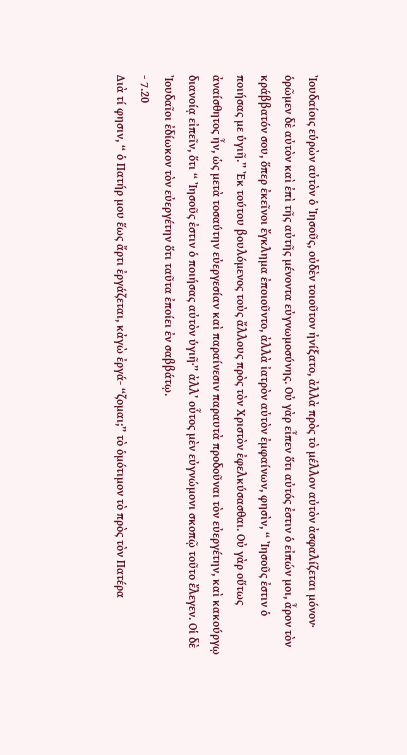Ἰουδαίοις εὑρὼν αὐτὸν ὁ Ἰησοῦς, οὐδὲν τοιοῦτον ἠνίξατο, ἀλλὰ πρὸς τὸ μέλλον αὐτὸν ἀσφαλίζεται μόνον· ὁρῶμεν δὲ αὐτὸν καὶ ἐπὶ τῆς αὐτῆς μένοντα εὐγνωμοσύνης. Οὐ γὰρ εἶπεν ὅτι αὐτός ἐστιν ὁ εἰπών μοι, ἆρον τὸν κράββατόν σου, ὅπερ ἐκεῖνοι ἔγκλημα ἐποιοῦντο, ἀλλὰ ἰατρὸν αὐτὸν ἐμφαίνων, φησὶν, “ Ἰησοῦς ἐστιν ὁ ποιήσας με ὑγιῆ.” Ἐκ τούτου βουλόμενος τοὺς ἄλλους πρὸς τὸν Χριστὸν ἐφελκύσασθαι. Οὐ γὰρ οὕτως ἀναίσθητος ἦν, ὡς μετὰ τοσαύτην εὐεργεσίαν καὶ παραίνεσιν παραυτὰ προδοῦναι τὸν εὐεργέτην, καὶ κακούργῳ διανοίᾳ εἰπεῖν, ὅτι “ Ἰησοῦς ἐστιν ὁ ποιήσας αὐτὸν ὑγιῆ·” ἀλλ’ οὗτος μὲν εὐγνώμονι σκοπῷ τοῦτο ἔλεγεν. Οἱ δὲ Ἰουδαῖοι ἐδίωκον τὸν εὐεργέτην ὅτι ταῦτα ἐποίει ἐν σαββάτῳ.
- 7.20
Διὰ τί φησιν, “ ὁ Πατήρ μου ἕως ἄρτι ἐργάζεται, κἀγὼ ἐργά- “ζομαι;” τὸ ὁμότιμον τὸ πρὸς τὸν Πατέρα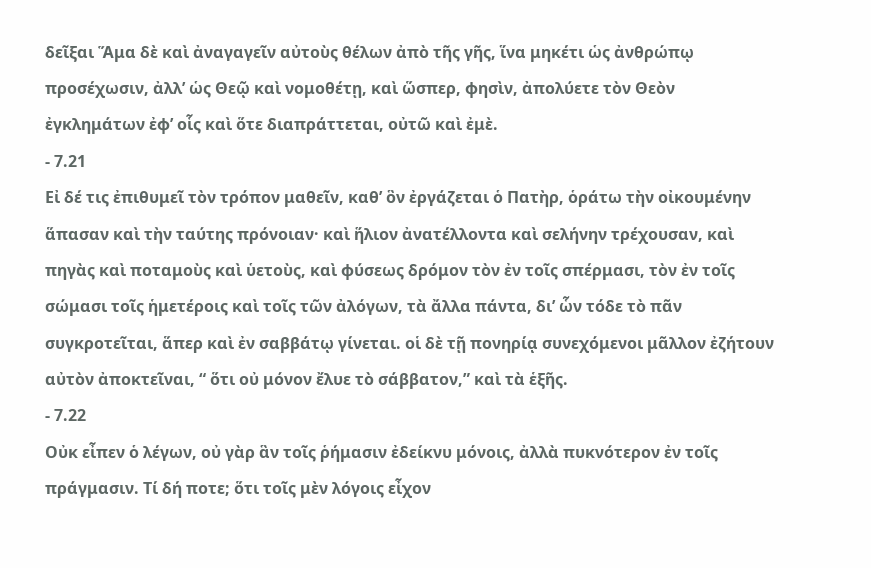δεῖξαι Ἅμα δὲ καὶ ἀναγαγεῖν αὐτοὺς θέλων ἀπὸ τῆς γῆς, ἵνα μηκέτι ὡς ἀνθρώπῳ προσέχωσιν, ἀλλ’ ὡς Θεῷ καὶ νομοθέτῃ, καὶ ὥσπερ, φησὶν, ἀπολύετε τὸν Θεὸν ἐγκλημάτων ἐφ’ οἷς καὶ ὅτε διαπράττεται, οὐτῶ καὶ ἐμὲ.
- 7.21
Εἰ δέ τις ἐπιθυμεῖ τὸν τρόπον μαθεῖν, καθ’ ὃν ἐργάζεται ὁ Πατὴρ, ὁράτω τὴν οἰκουμένην ἅπασαν καὶ τὴν ταύτης πρόνοιαν· καὶ ἥλιον ἀνατέλλοντα καὶ σελήνην τρέχουσαν, καὶ πηγὰς καὶ ποταμοὺς καὶ ὑετοὺς, καὶ φύσεως δρόμον τὸν ἐν τοῖς σπέρμασι, τὸν ἐν τοῖς σώμασι τοῖς ἡμετέροις καὶ τοῖς τῶν ἀλόγων, τὰ ἄλλα πάντα, δι’ ὧν τόδε τὸ πᾶν συγκροτεῖται, ἅπερ καὶ ἐν σαββάτῳ γίνεται. οἱ δὲ τῇ πονηρίᾳ συνεχόμενοι μᾶλλον ἐζήτουν αὐτὸν ἀποκτεῖναι, “ ὅτι οὐ μόνον ἔλυε τὸ σάββατον,” καὶ τὰ ἑξῆς.
- 7.22
Οὐκ εἶπεν ὁ λέγων, οὐ γὰρ ἃν τοῖς ῥήμασιν ἐδείκνυ μόνοις, ἀλλὰ πυκνότερον ἐν τοῖς πράγμασιν. Τί δή ποτε; ὅτι τοῖς μὲν λόγοις εἶχον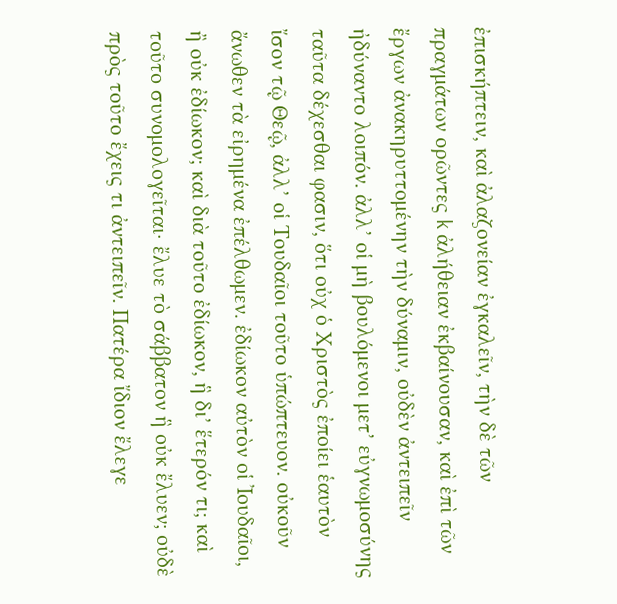ἐπισκήπτειν, καὶ ἀλαζονείαν ἐγκαλεῖν, τὴν δὲ τῶν πραγμάτων ορῶντες k ἀλήθειαν ἐκβαίνουσαν, καὶ ἐπὶ τῶν ἔργων ἀνακηρυττομένην τὴν δύναμιν, οὐδὲν ἀντειπεῖν ἠδύναντο λοιπόν. ἀλλ’ οἱ μὴ βουλόμενοι μετ’ εὐγνωμοσύνης ταῦτα δέχεσθαι φασιν, ὅτι οὐχ ὁ Χριστὸς ἐποίει ἑαυτὸν ἴσον τῷ Θεῷ, ἀλλ’ οἱ Τουδαῖοι τοῦτο ὑπώπτευον. οὐκοῦν ἄνωθεν τὰ εἰρημένα ἐπέλθωμεν. ἐδίωκον αὐτὸν οἱ Ἰουδαῖοι, ἢ οὐκ ἐδίωκον; καὶ διὰ τοῦτο ἐδίωκον, ἣ δι’ ἕτερόν τι; καὶ τοῦτο συνομολογεῖται· ἔλυε τὸ σάββατον ἣ οὐκ ἔλυεν; οὐδὲ πρὸς τοῦτο ἔχεις τι ἀντειπεῖν. Πατέρα ἴδιον ἔλεγε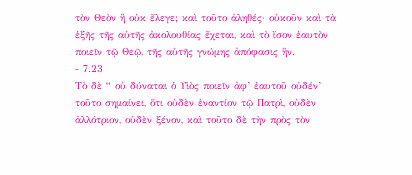τὸν Θεὸν ἣ οὐκ ἔλεγε; καὶ τοῦτο ἀληθές· οὐκοῦν καὶ τὰ ἑξῆς τῆς αὐτῆς ἀκολουθίας ἔχεται, καὶ τὸ ἴσον ἑαυτὸν ποιεῖν τῷ Θεῷ, τῆς αὐτῆς γνώμης ἀπόφασις ἢν.
- 7.23
Τὸ δὲ “ οὐ δύναται ὁ Υἱὸς ποιεῖν ἀφ’ ἑαυτοῦ οὐδέν’ τοῦτο σημαίνει, ὅτι οὐδὲν ἐναντίον τῷ Πατρὶ, οὐδὲν ἀλλότριον, οὐδὲν ξένον, καὶ τοῦτο δὲ τὴν πρὸς τὸν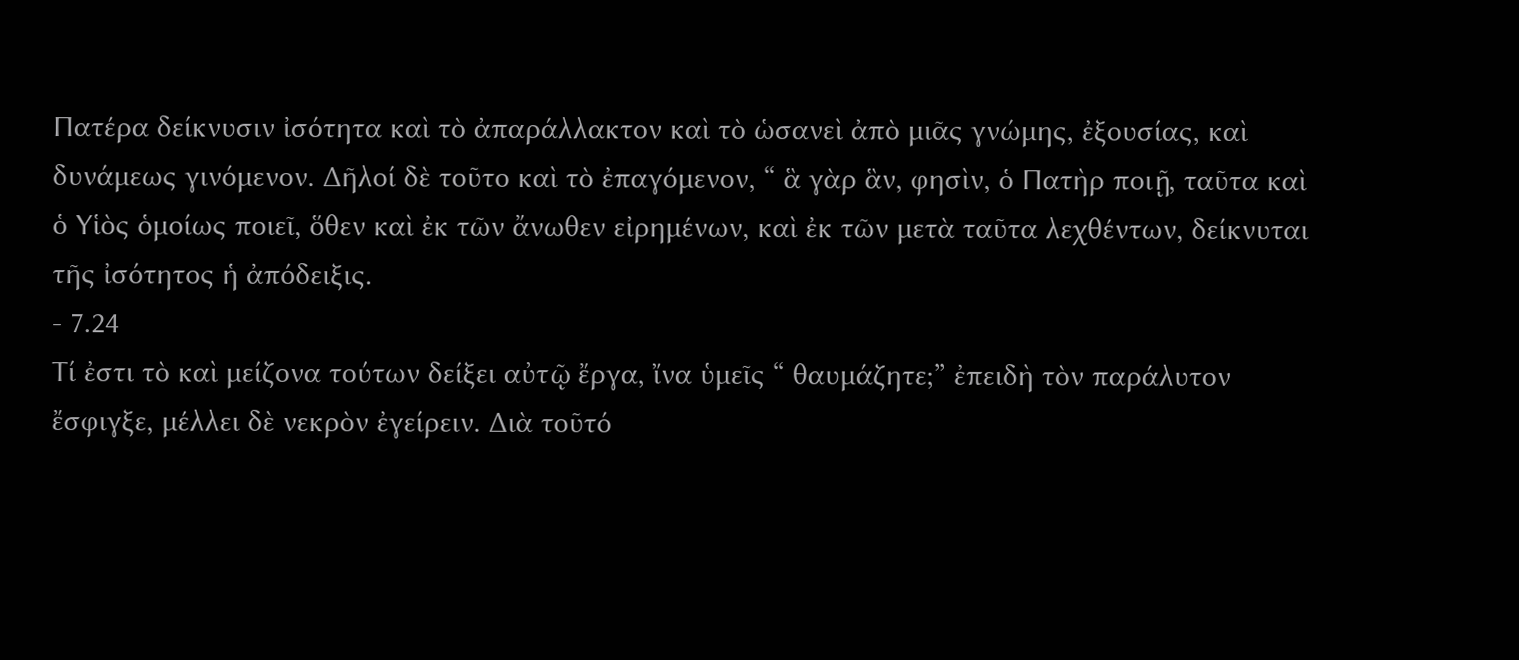Πατέρα δείκνυσιν ἰσότητα καὶ τὸ ἀπαράλλακτον καὶ τὸ ὡσανεὶ ἀπὸ μιᾶς γνώμης, ἐξουσίας, καὶ δυνάμεως γινόμενον. Δῆλοί δὲ τοῦτο καὶ τὸ ἐπαγόμενον, “ ἃ γὰρ ἃν, φησὶν, ὁ Πατὴρ ποιῇ, ταῦτα καὶ ὁ Υἱὸς ὁμοίως ποιεῖ, ὅθεν καὶ ἐκ τῶν ἄνωθεν εἰρημένων, καὶ ἐκ τῶν μετὰ ταῦτα λεχθέντων, δείκνυται τῆς ἰσότητος ἡ ἀπόδειξις.
- 7.24
Τί ἐστι τὸ καὶ μείζονα τούτων δείξει αὐτῷ ἔργα, ἴνα ὑμεῖς “ θαυμάζητε;” ἐπειδὴ τὸν παράλυτον ἔσφιγξε, μέλλει δὲ νεκρὸν ἐγείρειν. Διὰ τοῦτό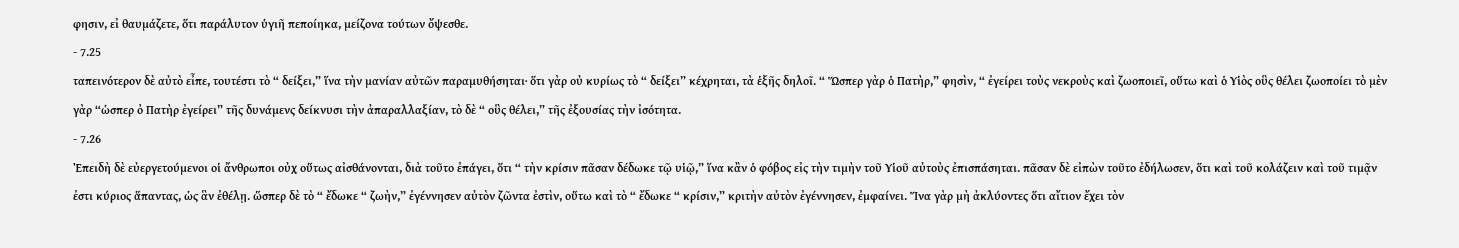φησιν, εἰ θαυμάζετε, ὅτι παράλυτον ὑγιῆ πεποίηκα, μείζονα τούτων ὄψεσθε.
- 7.25
ταπεινότερον δὲ αὐτὸ εἶπε, τουτέστι τὸ “ δείξει,” ἵνα τὴν μανίαν αὐτῶν παραμυθήσηται· ὅτι γὰρ οὐ κυρίως τὸ “ δείξει” κέχρηται, τὰ ἑξῆς δηλοῖ. “ Ὥσπερ γὰρ ὁ Πατὴρ,” φησὶν, “ ἐγείρει τοὺς νεκροὺς καὶ ζωοποιεῖ, οὕτω καὶ ὁ Υἱὸς οὓς θέλει ζωοποίει τὸ μὲν γὰρ “ὡσπερ ὀ Πατὴρ ἐγείρει” τῆς δυνάμενς δείκνυσι τὴν ἀπαραλλαξίαν, τὸ δὲ “ οὓς θέλει,” τῆς ἐξουσίας τὴν ἰσότητα.
- 7.26
Ἐπειδὴ δὲ εὐεργετούμενοι οἱ ἄνθρωποι οὐχ οὕτως αἰσθάνονται, διὰ τοῦτο ἐπάγει, ὅτι “ τὴν κρίσιν πᾶσαν δέδωκε τῷ υἱῷ,” ἵνα κἂν ὁ φόβος εἰς τὴν τιμὴν τοῦ Υἱοῦ αὐτοὺς ἐπισπάσηται. πᾶσαν δὲ εἰπὼν τοῦτο ἐδήλωσεν, ὅτι καὶ τοῦ κολάζειν καὶ τοῦ τιμᾷν ἐστι κύριος ἅπαντας, ὡς ἃν ἐθέλῃ. ὥσπερ δὲ τὸ “ ἔδωκε “ ζωὴν,” ἐγέννησεν αὐτὸν ζῶντα ἐστὶν, οὕτω καὶ τὸ “ ἔδωκε “ κρίσιν,” κριτὴν αὐτὸν ἐγέννησεν, ἐμφαίνει. Ἵνα γὰρ μὴ ἀκλύοντες ὅτι αἴτιον ἔχει τὸν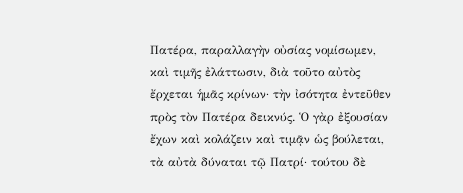Πατέρα, παραλλαγὴν οὐσίας νομίσωμεν, καὶ τιμῆς ἐλάττωσιν, διὰ τοῦτο αὐτὸς ἔρχεται ἡμᾶς κρίνων· τὴν ἰσότητα ἐντεῦθεν πρὸς τὸν Πατέρα δεικνύς. Ὁ γὰρ ἐξουσίαν ἔχων καὶ κολάζειν καὶ τιμᾷν ὡς βούλεται, τὰ αὐτὰ δύναται τῷ Πατρί· τούτου δὲ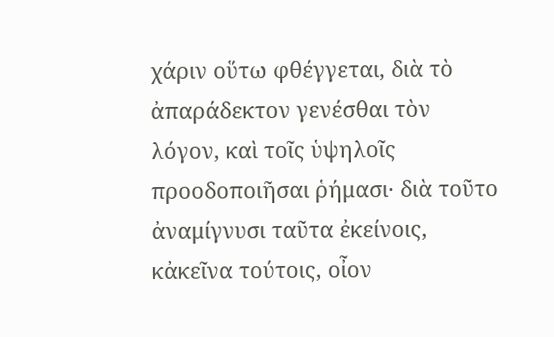χάριν οὕτω φθέγγεται, διὰ τὸ ἀπαράδεκτον γενέσθαι τὸν λόγον, καὶ τοῖς ὑψηλοῖς προοδοποιῆσαι ῥήμασι· διὰ τοῦτο ἀναμίγνυσι ταῦτα ἐκείνοις, κἀκεῖνα τούτοις, οἶον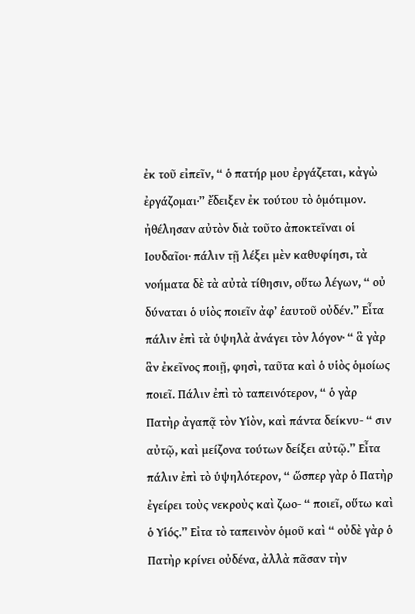ἐκ τοῦ εἰπεῖν, “ ὁ πατήρ μου ἐργάζεται, κἀγὼ ἐργάζομαι·” ἔδειξεν ἐκ τούτου τὸ ὁμότιμον. ἠθέλησαν αὐτὸν διὰ τοῦτο ἀποκτεῖναι οἱ Ιουδαῖοι· πάλιν τῇ λέξει μὲν καθυφίησι, τὰ νοήματα δὲ τὰ αὐτὰ τίθησιν, οὕτω λέγων, “ οὐ δύναται ὁ υἱὸς ποιεῖν ἀφ’ ἑαυτοῦ οὐδέν.” Εἶτα πάλιν ἐπὶ τὰ ὑψηλὰ ἀνάγει τὸν λόγον· “ ἃ γὰρ ἃν ἐκεῖνος ποιῇ, φησὶ, ταῦτα καὶ ὁ υἱὸς ὁμοίως ποιεῖ. Πάλιν ἐπὶ τὸ ταπεινότερον, “ ὁ γὰρ Πατὴρ ἀγαπᾷ τὸν Υἱὸν, καὶ πάντα δείκνυ- “ σιν αὐτῷ, καὶ μείζονα τούτων δείξει αὐτῷ.” Εἶτα πάλιν ἐπὶ τὸ ὑψηλότερον, “ ὥσπερ γὰρ ὁ Πατὴρ ἐγείρει τοὺς νεκροὺς καὶ ζωο- “ ποιεῖ, οὕτω καὶ ὁ Υἱός.” Εἰτα τὸ ταπεινὸν ὁμοῦ καὶ “ οὐδὲ γὰρ ὁ Πατὴρ κρίνει οὐδένα, ἀλλὰ πᾶσαν τὴν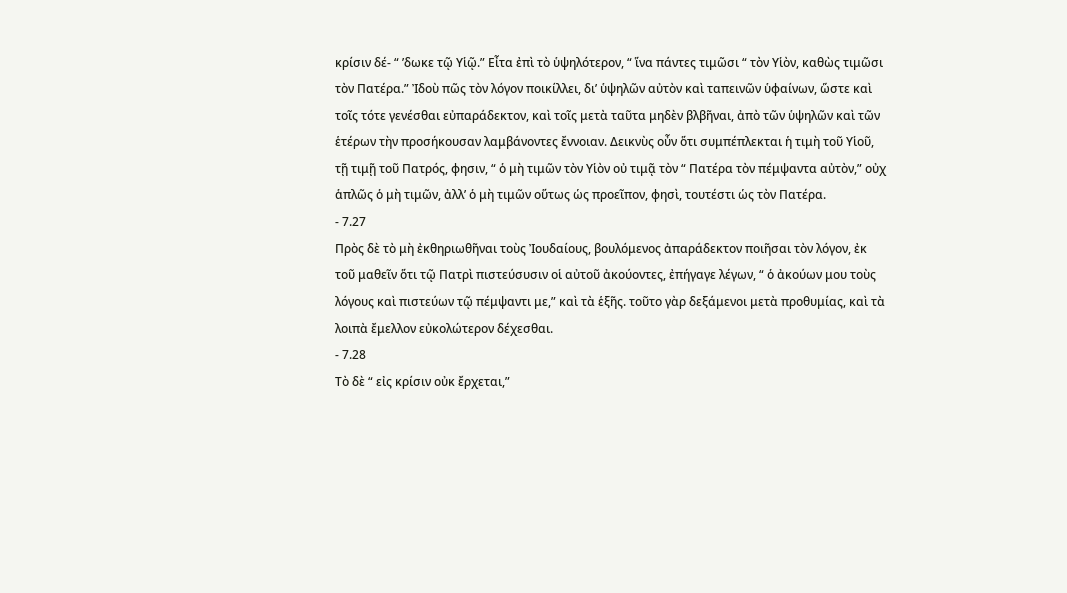κρίσιν δέ- “ ’δωκε τῷ Υἱῷ.” Εἶτα ἐπὶ τὸ ὑψηλότερον, “ ἵνα πάντες τιμῶσι “ τὸν Υἱὸν, καθὼς τιμῶσι τὸν Πατέρα.” Ἰδοὺ πῶς τὸν λόγον ποικίλλει, δι’ ὑψηλῶν αὐτὸν καὶ ταπεινῶν ὑφαίνων, ὥστε καὶ τοῖς τότε γενέσθαι εὐπαράδεκτον, καὶ τοῖς μετὰ ταῦτα μηδὲν βλβῆναι, ἀπὸ τῶν ὑψηλῶν καὶ τῶν ἑτέρων τὴν προσήκουσαν λαμβάνοντες ἔννοιαν. Δεικνὺς οὖν ὅτι συμπέπλεκται ἡ τιμὴ τοῦ Υἱοῦ, τῇ τιμῇ τοῦ Πατρός, φησιν, “ ὁ μὴ τιμῶν τὸν Υἱὸν οὐ τιμᾷ τὸν “ Πατέρα τὸν πέμψαντα αὐτὸν,” οὐχ ἁπλῶς ὁ μὴ τιμῶν, ἀλλ’ ὁ μὴ τιμῶν οὕτως ὡς προεῖπον, φησὶ, τουτέστι ὡς τὸν Πατέρα.
- 7.27
Πρὸς δὲ τὸ μὴ ἐκθηριωθῆναι τοὺς Ἰουδαίους, βουλόμενος ἀπαράδεκτον ποιῆσαι τὸν λόγον, ἐκ τοῦ μαθεῖν ὅτι τῷ Πατρὶ πιστεύσυσιν οἱ αὐτοῦ ἀκούοντες, ἐπήγαγε λέγων, “ ὁ ἀκούων μου τοὺς λόγους καὶ πιστεύων τῷ πέμψαντι με,” καὶ τὰ ἑξῆς. τοῦτο γὰρ δεξάμενοι μετὰ προθυμίας, καὶ τὰ λοιπὰ ἔμελλον εὐκολώτερον δέχεσθαι.
- 7.28
Τὸ δὲ “ εἰς κρίσιν οὐκ ἔρχεται,”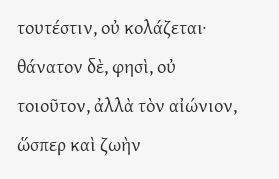τουτέστιν, οὐ κολάζεται· θάνατον δὲ, φησὶ, οὐ τοιοῦτον, ἀλλὰ τὸν αἰώνιον, ὥσπερ καὶ ζωὴν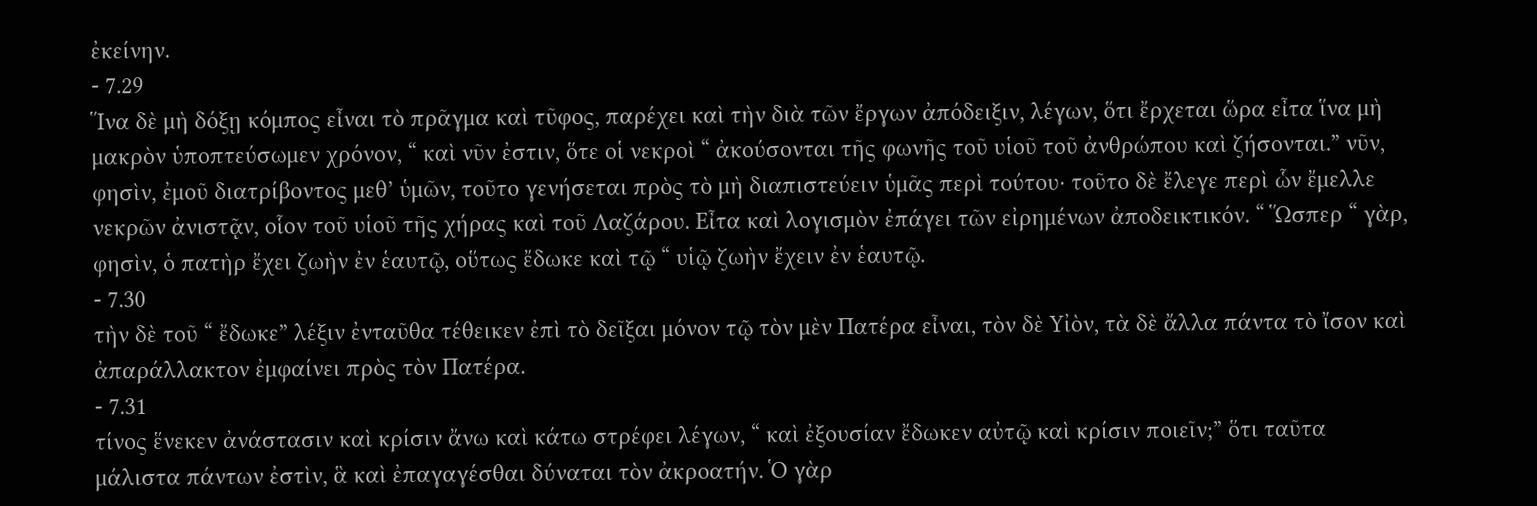ἐκείνην.
- 7.29
Ἵνα δὲ μὴ δόξῃ κόμπος εἶναι τὸ πρᾶγμα καὶ τῦφος, παρέχει καὶ τὴν διὰ τῶν ἔργων ἀπόδειξιν, λέγων, ὅτι ἔρχεται ὥρα εἶτα ἵνα μὴ μακρὸν ὑποπτεύσωμεν χρόνον, “ καὶ νῦν ἐστιν, ὅτε οἱ νεκροὶ “ ἀκούσονται τῆς φωνῆς τοῦ υἱοῦ τοῦ ἀνθρώπου καὶ ζήσονται.” νῦν, φησὶν, ἐμοῦ διατρίβοντος μεθ’ ὑμῶν, τοῦτο γενήσεται πρὸς τὸ μὴ διαπιστεύειν ὑμᾶς περὶ τούτου· τοῦτο δὲ ἔλεγε περὶ ὧν ἔμελλε νεκρῶν ἀνιστᾷν, οἷον τοῦ υἱοῦ τῆς χήρας καὶ τοῦ Λαζάρου. Εἶτα καὶ λογισμὸν ἐπάγει τῶν εἰρημένων ἀποδεικτικόν. “ Ὥσπερ “ γὰρ, φησὶν, ὁ πατὴρ ἔχει ζωὴν ἐν ἑαυτῷ, οὕτως ἔδωκε καὶ τῷ “ υἱῷ ζωὴν ἔχειν ἐν ἑαυτῷ.
- 7.30
τὴν δὲ τοῦ “ ἔδωκε” λέξιν ἐνταῦθα τέθεικεν ἐπὶ τὸ δεῖξαι μόνον τῷ τὸν μὲν Πατέρα εἶναι, τὸν δὲ Υἰὸν, τὰ δὲ ἄλλα πάντα τὸ ἴσον καὶ ἀπαράλλακτον ἐμφαίνει πρὸς τὸν Πατέρα.
- 7.31
τίνος ἕνεκεν ἀνάστασιν καὶ κρίσιν ἄνω καὶ κάτω στρέφει λέγων, “ καὶ ἐξουσίαν ἔδωκεν αὐτῷ καὶ κρίσιν ποιεῖν;” ὅτι ταῦτα μάλιστα πάντων ἐστὶν, ἃ καὶ ἐπαγαγέσθαι δύναται τὸν ἀκροατήν. Ὁ γὰρ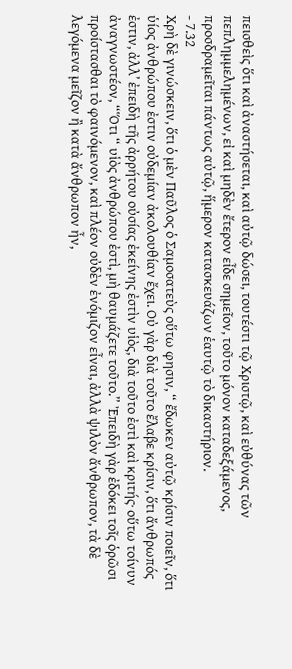πεισθεὶς ὅτι καὶ ἀναστήσεται, καὶ αὐτῷ δώσει, τουτέστι τῷ Χριστῷ, καὶ εὐθύνας τῶν πεπλημμελημένων, εἰ καὶ μηδὲν ἔτερον εἶδε σημεῖον, τοῦτο μόνον καταδεξάμενος, προσδραμεῖται πάντως αὐτῷ, ἥμερον κατασκευάζων ἑαυτῷ τὸ δικαστήριον.
- 7.32
Χρὴ δὲ γινώσκειν, ὅτι ὁ μὲν Παῦλος ὁ Σαμοσατεὺς οὕτω φησιν, “ ἔδωκεν αὐτῷ κρίσιν ποιεῖν, ὅτι ὑίος ἀνθρώπου ἐστιν οὐδεμίαν ἀκολουθίαν ἔχει. Οὐ γὰρ διὰ τοῦτο ἔλαβε κρίσιν, ὅτι ἄνθρωπός ἐστιν, ἀλλ’ ἐπειδὴ τῆς ἀρρήτου οὐσίας ἐκείνης ἐστὶν υἱὸς, διὰ τοῦτο ἐστὶ καὶ κριτής· οὕτω τοίνυν ἀναγνωστέον, “Ὅτι “ υἱὸς ἀνθρώπου ἐστὶ, μὴ θαυμάζετε τοῦτο.” Ἐπειδὴ γὰρ ἐδόκει τοῖς ὁρῶσι προίστασθαι τὸ φαινόμενον, καὶ πλέον οὐδὲν ἐνόμιζον εἶναι, ἀλλὰ ψιλὸν ἄνθρωπον, τὰ δὲ λεγόμενα μεῖζον ἢ κατὰ ἄνθρωπον ἦν,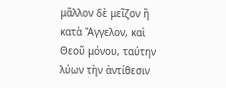μᾶλλον δὲ μεῖζον ἣ κατὰ Ἄγγελον, καὶ Θεοῦ μόνου, ταύτην λύων τὴν ἀντίθεσιν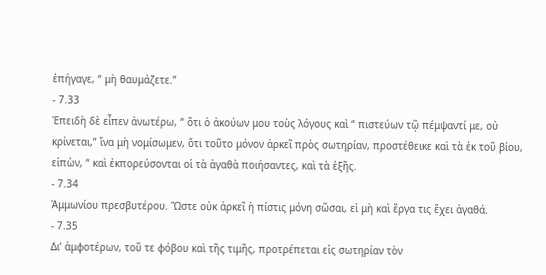ἐπήγαγε, “ μὴ θαυμάζετε.”
- 7.33
Ἐπειδὴ δὲ εἶπεν ἀνωτέρω, “ ὅτι ὁ ἀκούων μου τοὺς λόγους καὶ “ πιστεύων τῷ πέμψαντί με, οὐ κρίνεται,” ἵνα μὴ νομίσωμεν, ὅτι τοῦτο μόνον ἀρκεῖ πρὸς σωτηρίαν, προστέθεικε καὶ τὰ ἐκ τοῦ βίου, εἰπὼν, “ καὶ ἐκπορεύσονται οἱ τὰ ἀγαθὰ ποιήσαντες, καὶ τὰ ἑξῆς.
- 7.34
Ἀμμωνίου πρεσβυτέρου. Ὥστε οὐκ ἀρκεῖ ἡ πίστις μόνη σῶσαι, εἰ μὴ καὶ ἔργα τις ἔχει ἀγαθά.
- 7.35
Δι’ ἀμφοτέρων, τοῦ τε φόβου καὶ τῆς τιμῆς, προτρέπεται εἰς σωτηρίαν τὸν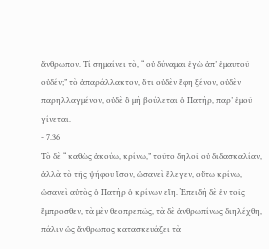ἄνθρωπον. Τί σημαίνει τὸ, “ οὐ δύναμαι ἐγὼ ἀπ’ ἐμαυτοῦ οὐδέν;” τὸ ἀπαράλλακτον, ὅτι οὐδὲν ἔφη ξένον, οὐδὲν παρηλλαγμένον, οὐδὲ ὃ μὴ βούλεται ὁ Πατὴρ, παρ’ ἐμοῦ γίνεται.
- 7.36
Τὸ δὲ “ καθὼς ἀκούω, κρίνω,” τοῦτο δηλοῖ οὐ διδασκαλίαν, ἀλλὰ τὸ τῆς ψήφου ἴσον, ὡσανεὶ ἔλεγεν, οὕτω κρίνω, ὡσανεὶ αὐτὸς ὁ Πατὴρ ὁ κρίνων εἴη. Ἐπειδὴ δὲ ἐν τοῖς ἔμπροσθεν, τὰ μὲν θεοπρεπῶς, τὰ δὲ ἀνθρωπίνως διηλέχθη, πάλιν ὡς ἄνθρωπος κατασκευάζει τὰ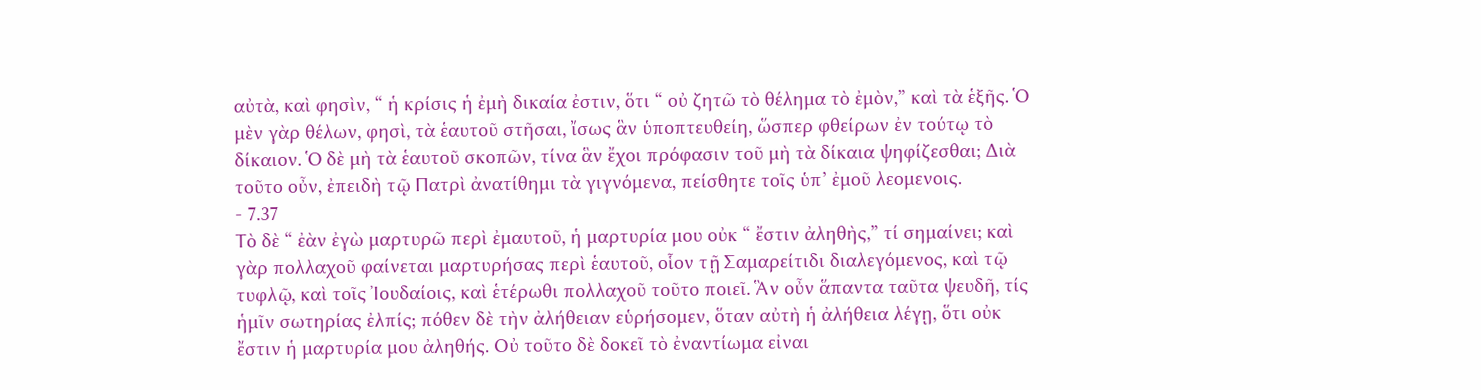αὐτὰ, καὶ φησὶν, “ ἡ κρίσις ἡ ἐμὴ δικαία ἐστιν, ὅτι “ οὐ ζητῶ τὸ θέλημα τὸ ἐμὸν,” καὶ τὰ ἑξῆς. Ὁ μὲν γὰρ θέλων, φησὶ, τὰ ἑαυτοῦ στῆσαι, ἴσως ἃν ὑποπτευθείη, ὥσπερ φθείρων ἐν τούτῳ τὸ δίκαιον. Ὁ δὲ μὴ τὰ ἑαυτοῦ σκοπῶν, τίνα ἃν ἔχοι πρόφασιν τοῦ μὴ τὰ δίκαια ψηφίζεσθαι; Διὰ τοῦτο οὖν, ἐπειδὴ τῷ Πατρὶ ἀνατίθημι τὰ γιγνόμενα, πείσθητε τοῖς ὑπ’ ἐμοῦ λεομενοις.
- 7.37
Τὸ δὲ “ ἐὰν ἐγὼ μαρτυρῶ περὶ ἐμαυτοῦ, ἡ μαρτυρία μου οὐκ “ ἔστιν ἀληθὴς,” τί σημαίνει; καὶ γὰρ πολλαχοῦ φαίνεται μαρτυρήσας περὶ ἑαυτοῦ, οἷον τῇ Σαμαρείτιδι διαλεγόμενος, καὶ τῷ τυφλῷ, καὶ τοῖς Ἰουδαίοις, καὶ ἑτέρωθι πολλαχοῦ τοῦτο ποιεῖ. Ἃν οὖν ἅπαντα ταῦτα ψευδῆ, τίς ἡμῖν σωτηρίας ἐλπίς; πόθεν δὲ τὴν ἀλήθειαν εὑρήσομεν, ὅταν αὐτὴ ἡ ἀλήθεια λέγῃ, ὅτι οὐκ ἔστιν ἡ μαρτυρία μου ἀληθής. Οὐ τοῦτο δὲ δοκεῖ τὸ ἐναντίωμα εἰναι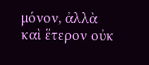μόνον, ἀλλὰ καὶ ἕτερον οὐκ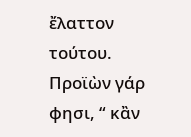ἔλαττον τούτου. Προϊὼν γάρ φησι, “ κἂν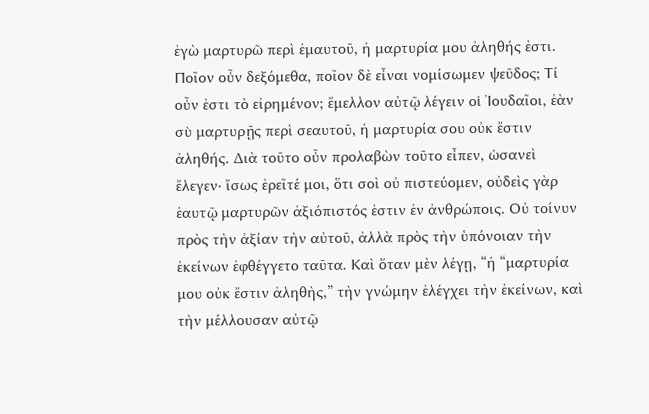ἐγὼ μαρτυρῶ περὶ ἐμαυτοῦ, ἡ μαρτυρία μου ἀληθής ἐστι. Ποῖον οὖν δεξόμεθα, ποῖον δὲ εἶναι νομίσωμεν ψεῦδος; Τί οὖν ἐστι τὸ εἰρημένον; ἔμελλον αὐτῷ λέγειν οἱ Ἰουδαῖοι, ἐὰν σὺ μαρτυρῇς περὶ σεαυτοῦ, ἡ μαρτυρία σου οὐκ ἔστιν ἀληθής. Διὰ τοῦτο οὖν προλαβὼν τοῦτο εἶπεν, ὡσανεὶ ἔλεγεν· ἴσως ἐρεῖτέ μοι, ὅτι σοὶ οὐ πιστεύομεν, οὐδεὶς γὰρ ἑαυτῷ μαρτυρῶν ἀξιόπιστός ἐστιν ἐν ἀνθρώποις. Οὐ τοίνυν πρὸς τὴν ἀξίαν τὴν αὐτοῦ, ἀλλὰ πρὸς τὴν ὑπόνοιαν τὴν ἐκείνων ἐφθέγγετο ταῦτα. Καὶ ὅταν μὲν λέγῃ, “ἡ “μαρτυρία μου οὐκ ἔστιν ἀληθὴς,” τὴν γνώμην ἐλέγχει τὴν ἐκείνων, καὶ τὴν μέλλουσαν αὐτῷ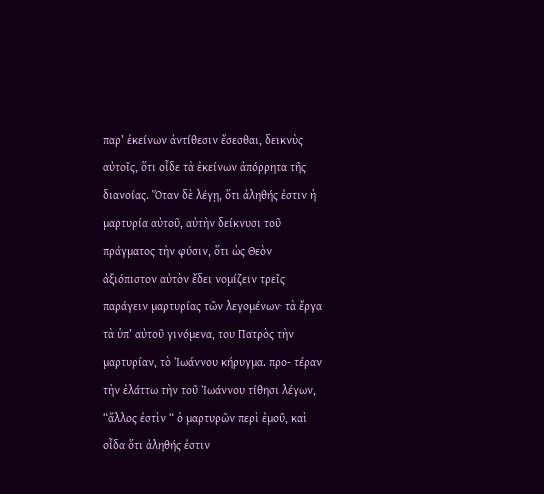παρ’ ἐκείνων ἀντίθεσιν ἔσεσθαι, δεικνὺς αὐτοῖς, ὅτι οἶδε τὰ ἐκείνων ἀπόρρητα τῆς διανοίας. Ὅταν δὲ λέγῃ, ὅτι ἀληθής ἐστιν ἡ μαρτυρία αὐτοῦ, αὐτὴν δείκνυσι τοῦ πράγματος τὴν φύσιν, ὅτι ὡς Θεὸν ἀξιόπιστον αὐτὸν ἔδει νομίζειν τρεῖς παράγειν μαρτυρίας τῶν λεγομένων· τὰ ἔργα τὰ ὑπ’ αὐτοῦ γινόμενα, του Πατρὸς τὴν μαρτυρίαν, τὸ Ἰωάννου κήρυγμα. προ- τέραν τὴν ἐλάττω τὴν τοῦ Ἰωάννου τίθησι λέγων, “ἄλλος ἐστὶν “ ὁ μαρτυρῶν περὶ ἐμοῦ, καὶ οἶδα ὅτι ἀληθής ἐστιν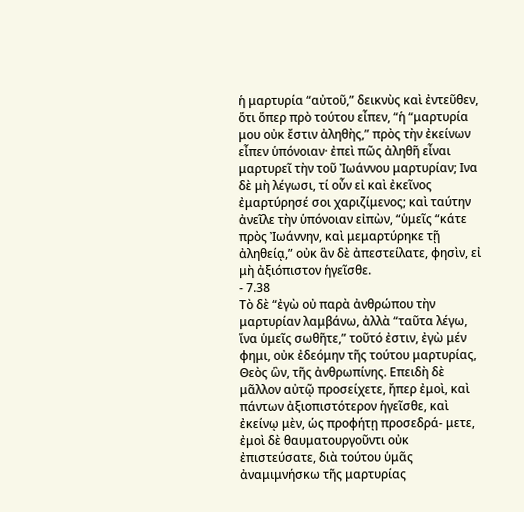ἡ μαρτυρία “αὐτοῦ,” δεικνὺς καὶ ἐντεῦθεν, ὅτι ὅπερ πρὸ τούτου εἶπεν, “ἡ “μαρτυρία μου οὐκ ἔστιν ἀληθὴς,” πρὸς τὴν ἐκείνων εἶπεν ὑπόνοιαν· ἐπεὶ πῶς ἀληθῆ εἶναι μαρτυρεῖ τὴν τοῦ Ἰωάννου μαρτυρίαν; Ινα δὲ μὴ λέγωσι, τί οὖν εἰ καὶ ἐκεῖνος ἐμαρτύρησέ σοι χαριζίμενος; καὶ ταύτην ἀνεῖλε τὴν ὑπόνοιαν εἰπὼν, “ὑμεῖς “κάτε πρὸς Ἰωάννην, καὶ μεμαρτύρηκε τῇ ἀληθείᾳ,” οὐκ ἃν δὲ ἀπεστείλατε, φησὶν, εἰ μὴ ἀξιόπιστον ἡγεῖσθε.
- 7.38
Τὸ δὲ “ἐγὼ οὐ παρὰ ἀνθρώπου τὴν μαρτυρίαν λαμβάνω, ἀλλὰ “ταῦτα λέγω, ἵνα ὑμεῖς σωθῆτε,” τοῦτό ἐστιν, ἐγὼ μέν φημι, οὐκ ἐδεόμην τῆς τούτου μαρτυρίας, Θεὸς ὣν, τῆς ἀνθρωπίνης. Επειδὴ δὲ μᾶλλον αὐτῷ προσείχετε, ἤπερ ἐμοὶ, καὶ πάντων ἀξιοπιστότερον ἡγεῖσθε, καὶ ἐκείνῳ μὲν, ὡς προφήτῃ προσεδρά- μετε, ἐμοὶ δὲ θαυματουργοῦντι οὐκ ἐπιστεύσατε, διὰ τούτου ὑμᾶς ἀναμιμνήσκω τῆς μαρτυρίας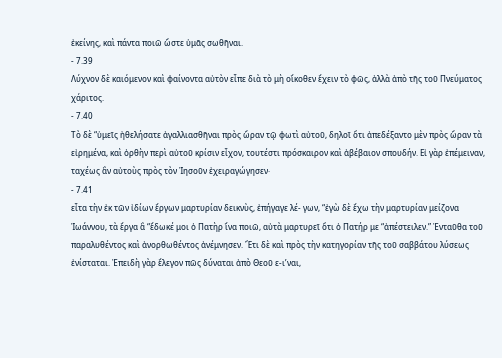ἐκείνης, καὶ πάντα ποιῶ ὥστε ὑμᾶς σωθῆναι.
- 7.39
Λύχνον δὲ καιόμενον καὶ φαίνοντα αὐτὸν εἶπε διὰ τὸ μὴ οἴκοθεν ἔχειν τὸ φῶς, ἀλλὰ ἀπὸ τῆς τοῦ Πνεύματος χάριτος.
- 7.40
Τὸ δὲ “ὑμεῖς ἠθελήσατε ἀγαλλιασθῆναι πρὸς ὥραν τῷ φωτὶ αὐτοῦ, δηλοῖ ὅτι ἀπεδέξαντο μὲν πρὸς ὥραν τὰ εἰρημένα, καὶ ὀρθὴν περὶ αὐτοῦ κρίσιν εἶχον, τουτέστι πρόσκαιρον καὶ ἀβέβαιον σπουδήν. Εἰ γὰρ ἐπέμειναν, ταχέως ἃν αὐτοὺς πρὸς τὸν Ἰησοῦν ἐχειραγώγησεν·
- 7.41
εἶτα τὴν ἐκ τῶν ἰδίων ἔργων μαρτυρίαν δεικνὺς, ἐπήγαγε λέ- γων, “ἐγὼ δὲ ἔχω τὴν μαρτυρίαν μείζονα Ἰωάννου, τὰ ἔργα ἃ “ἔδωκέ μοι ὁ Πατὴρ ἵνα ποιῶ, αὐτὰ μαρτυρεῖ ὅτι ὁ Πατήρ με “ἀπέστειλεν.” Ἐνταῦθα τοῦ παραλυθέντος καὶ ἀνορθωθέντος ἀνέμνησεν. Ἔτι δὲ καὶ πρὸς τὴν κατηγορίαν τῆς τοῦ σαββάτου λύσεως ἐνίσταται. Ἐπειδὴ γὰρ ἔλεγον πῶς δύναται ἀπὸ Θεοῦ ε-ι’ναι,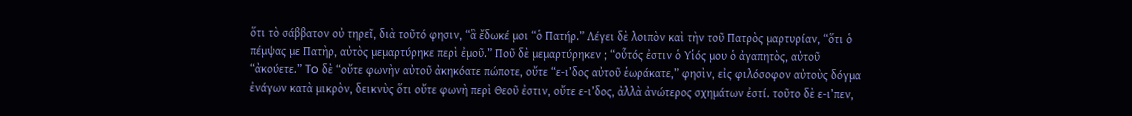ὅτι τὸ σάββατον οὐ τηρεῖ, διὰ τοῦτό φησιν, “ἃ ἔδωκέ μοι “ὁ Πατήρ.” Λέγει δὲ λοιπὸν καὶ τὴν τοῦ Πατρὸς μαρτυρίαν, “ὅτι ὁ πέμψας με Πατὴρ, αὐτὸς μεμαρτύρηκε περὶ ἐμοῦ.” Ποῦ δὲ μεμαρτύρηκεν ; “οὗτός ἐστιν ὁ Υἱός μου ὁ ἀγαπητὸς, αὐτοῦ “ἀκούετε.” To δὲ “οὔτε φωνὴν αὐτοῦ ἀκηκόατε πώποτε, οὔτε “ε-ι’δος αὐτοῦ ἑωράκατε,” φησὶν, εἰς φιλόσοφον αὐτοὺς δόγμα ἐνάγων κατὰ μικρὸν, δεικνὺς ὅτι οὔτε φωνὴ περὶ Θεοῦ ἐστιν, οὔτε ε-ι’δος, ἀλλὰ ἀνώτερος σχημάτων ἐστί. τοῦτο δὲ ε-ι’πεν,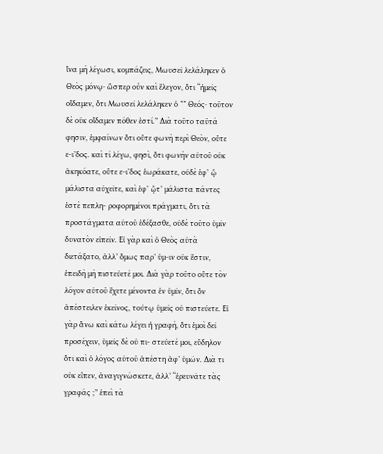ἵνα μὴ λέγωσι, κομπάζεις, Μωυσεῖ λελάληκεν ὁ Θεὸς μόνῳ· ὥσπερ οὖν καὶ ἔλεγον, ὅτι “ἡμεῖς οἴδαμεν, ὅτι Μωυσεῖ λελάληκεν ὁ ** Θεός· τοῦτον δὲ οὐκ οἴδαμεν πόθεν ἐστί.” Διὰ τοῦτο ταῦτά φησιν, ἐμφαίνων ὅτι οὔτε φωνὴ περὶ Θεὸν, οὔτε ε-ι’δος. καὶ τί λέγω, φησὶ, ὅτι φωνὴν αὐτοῦ οὐκ ἀκηκόατε, οὔτε ε-ι’δος ἑωράκατε, οὐδὲ ἐφ’ ᾧ μάλιστα αὐχεῖτε, καὶ ἐφ’ ᾧτ’ μάλιστα πάντες ἐστὲ πεπλη- ροφορημένοι πράγματι, ὅτι τὰ προστάγματα αὐτοῦ ἐδέξασθε, οὐδὲ τοῦτο ὑμῖν δυνατὸν εἰπεῖν. Εἰ γὰρ καὶ ὁ Θεὸς αὐτὰ διετάξατο, ἀλλ’ ὅμως παρ’ ὑμ-ιν οὐκ ἔστιν, ἐπειδὴ μὴ πιστεύετέ μοι. Διὰ γὰρ τοῦτο οὔτε τὸν λόγον αὐτοῦ ἔχετε μένοντα ἐν ὑμῖν, ὅτι ὃν ἀπέστειλεν ἐκεῖνος, τούτῳ ὑμεῖς οὐ πιστεύετε. Εἰ γὰρ ἄνω καὶ κάτω λέγει ἡ γραφὴ, ὅτι ἐμοὶ δεῖ προσέχειν, ὑμεῖς δὲ οὐ πι- στεύετέ μοι, εὔδηλον ὅτι καὶ ὁ λόγος αὐτοῦ ἀπέστη ἀφ’ ὑμῶν. Διὰ τι οὐκ εἶπεν, ἀναγιγνώσκετε, ἀλλ’ “ἐρευνᾶτε τὰς γραφάς ;” ἐπεὶ τὰ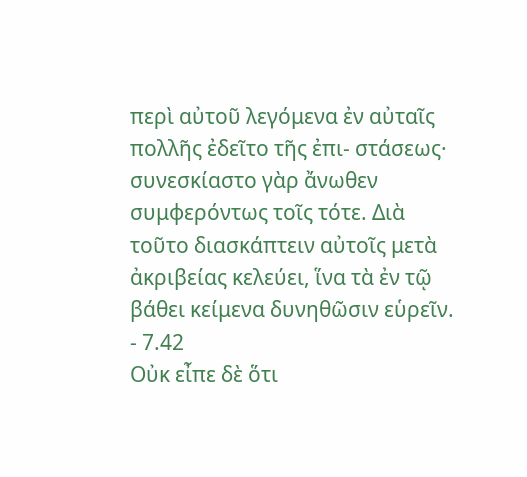περὶ αὐτοῦ λεγόμενα ἐν αὐταῖς πολλῆς ἐδεῖτο τῆς ἐπι- στάσεως· συνεσκίαστο γὰρ ἄνωθεν συμφερόντως τοῖς τότε. Διὰ τοῦτο διασκάπτειν αὐτοῖς μετὰ ἀκριβείας κελεύει, ἵνα τὰ ἐν τῷ βάθει κείμενα δυνηθῶσιν εὑρεῖν.
- 7.42
Οὐκ εἶπε δὲ ὅτι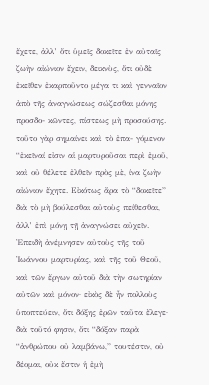ἔχετε, ἀλλ’ ὅτι ὑμεῖς δοκεῖτε ἐν αὐταῖς ζωὴν αἰώνιον ἔχειν, δεικνὺς, ὅτι οὐδὲ ἐκεῖθεν ἐκαρποῦντο μέγα τι καὶ γενναῖον ἀπὸ τῆς ἀναγνώσεως σώζεσθαι μόνης προσδο- κῶντες, πίστεως μὴ προσούσης. τοῦτο γὰρ σημαίνει καὶ τὸ ἐπα- γόμενον “ἐκεῖναί εἰσιν αἱ μαρτυροῦσαι περὶ ἐμοῦ, καὶ οὐ θέλετε ἐλθεῖν πρὸς μὲ, ίνα ζωὴν αἰώνιον ἔχητε. Εἰκότως ἄρα τὸ “δοκεῖτε” διὰ τὸ μὴ βούλεσθαι αὐτοὺς πείθεσθαι, ἀλλ’ ἐπὶ μόνῃ τῇ ἀναγνώσει αὐχεῖν. Ἐπειδὴ ἀνέμνησεν αὐτοὺς τῆς τοῦ Ἰωάννου μαρτυρίας, καὶ τῆς τοῦ Θεοῦ, καὶ τῶν ἔργων αὐτοῦ διὰ τὴν σωτηρίαν αὐτῶν καὶ μόνον· εἰκὸς δὲ ἦν πολλοὺς ὑποπτεύειν, ὅτι δόξης ἐρῶν ταῦτα ἔλεγε· διὰ τοῦτό φησιν, ὅτι “δόξαν παρὰ “ἀνθρώπου οὐ λαμβάνω,” τουτέστιν, οὐ δέομαι, οὐκ ἔστιν ἡ ἐμὴ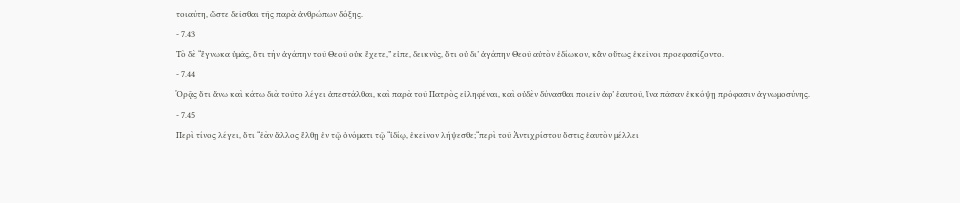τοιαύτη, ὥστε δεῖσθαι τῆς παρὰ ἀνθρώπων δόξης.
- 7.43
Τὸ δὲ “ἔγνωκα ὑμᾶς, ὅτι τὴν ἀγάπην τοῦ Θεοῦ οὐκ ἔχετε,” εἰπε, δεικνὺς, ὅτι οὐ δι’ ἀγάπην Θεοῦ αὐτὸν ἐδίωκον, κἂν οὕτως ἐκεῖνοι προεφασίζοντο.
- 7.44
Ὁρᾷς ὅτι ἄνω καὶ κάτω διὰ τοῦτο λέγει ἀπεστάλθαι, καὶ παρὰ τοῦ Πατρὸς εἰληφέναι, καὶ οὐδὲν δύνασθαι ποιεῖν ἀφ’ ἑαυτοῦ, ἵνα πᾶσαν ἐκκόψῃ πρόφασιν ἀγνωμοσύνης.
- 7.45
Περὶ τίνος λέγει, ὅτι “ἐὰν ἄλλος ἔλθῃ ἐν τῷ ὀνόματι τῷ “ἰδίῳ, ἐκεῖνον λήψεσθε;“περὶ τοῦ Ἀντιχρίστου ὅστις ἑαυτὸν μέλλει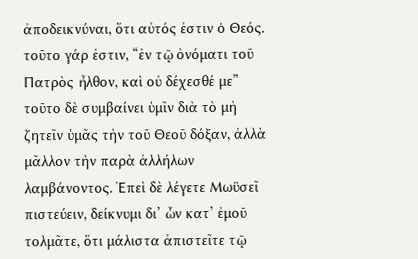ἀποδεικνύναι, ὅτι αὐτός ἐστιν ὁ Θεός. τοῦτο γάρ ἐστιν, “ἐν τῷ ὀνόματι τοῦ Πατρὸς ἦλθον, καὶ οὐ δέχεσθέ με” τοῦτο δὲ συμβαίνει ὑμῖν διὰ τὸ μὴ ζητεῖν ὑμᾶς τὴν τοῦ Θεοῦ δόξαν, ἀλλὰ μᾶλλον τὴν παρὰ ἀλλήλων λαμβάνοντος. Ἐπεὶ δὲ λέγετε Μωϋσεῖ πιστεύειν, δείκνυμι δι’ ὧν κατ’ ἐμοῦ τολμᾶτε, ὅτι μάλιστα ἀπιστεῖτε τῷ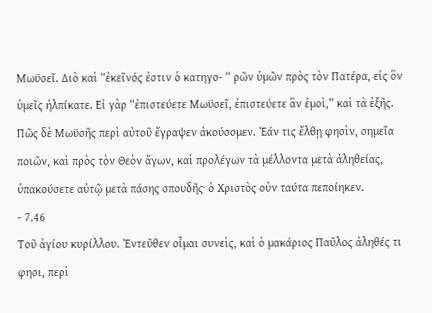Μωϋσεῖ. Διὸ καὶ “ἐκεῖνός ἐστιν ὁ κατηγο- “ ρῶν ὑμῶν πρὸς τὸν Πατέρα, εἰς ὃν ὑμεῖς ἠλπίκατε. Εἰ γὰρ “ἐπιστεύετε Μωϋσεῖ, ἐπιστεύετε ἃν ἐμοὶ,” καὶ τὰ ἑξῆς. Πῶς δὲ Μωϋσῆς περὶ αὐτοῦ ἔγραψεν ἀκούσομεν. Ἐάν τις ἔλθῃ φησὶν, σημεῖα ποιῶν, καὶ πρὸς τὸν Θεὸν ἄγων, καὶ προλέγων τὰ μέλλοντα μετὰ ἀληθείας, ὑπακούσετε αὐτῷ μετὰ πάσης σπουδῆς· ὁ Χριστὸς οὑν ταύτα πεποίηκεν.
- 7.46
Τοῦ ἁγίου κυρίλλου. Ἐντεῦθεν οἶμαι συνεὶς, καὶ ὁ μακάριος Παῦλος ἀληθές τι φησι, περὶ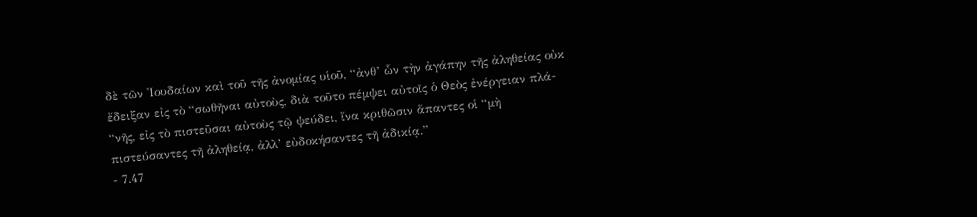δὲ τῶν Ἰουδαίων καὶ τοῦ τῆς ἀνομίας υἱοῦ, “ἀνθ’ ὧν τὴν ἀγάπην τῆς ἀληθείας οὐκ ἔδειξαν εἰς τὸ “σωθῆναι αὐτοὺς, διὰ τοῦτο πέμψει αὐτοῖς ὁ Θεὸς ἐνέργειαν πλά- “νῆς, εἰς τὸ πιστεῦσαι αὐτοὺς τῷ ψεύδει, ἵνα κριθῶσιν ἅπαντες οἱ “μὴ πιστεύσαντες τῆ ἀληθείᾳ, ἀλλ’ εὐδοκήσαντες τῆ ἀδικίᾳ.”
- 7.47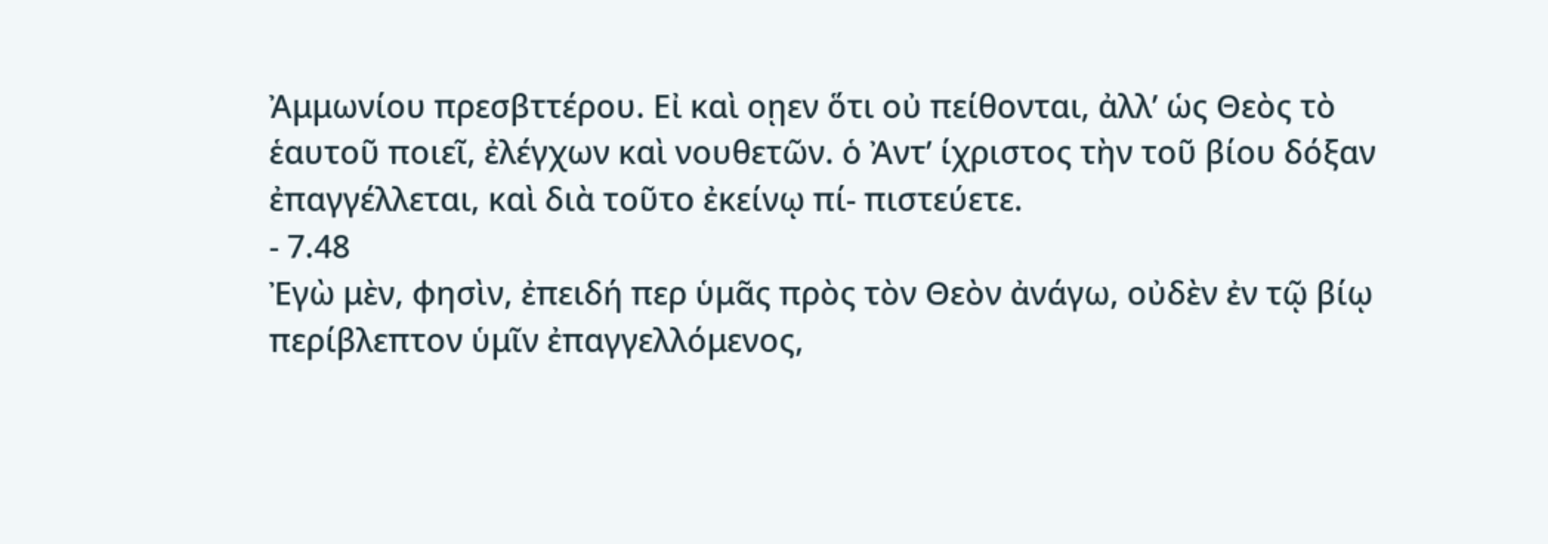Ἀμμωνίου πρεσβττέρου. Εἰ καὶ οῃεν ὅτι οὐ πείθονται, ἀλλ’ ὡς Θεὸς τὸ ἑαυτοῦ ποιεῖ, ἐλέγχων καὶ νουθετῶν. ὁ Ἀντ’ ίχριστος τὴν τοῦ βίου δόξαν ἐπαγγέλλεται, καὶ διὰ τοῦτο ἐκείνῳ πί- πιστεύετε.
- 7.48
Ἐγὼ μὲν, φησὶν, ἐπειδή περ ὑμᾶς πρὸς τὸν Θεὸν ἀνάγω, οὐδὲν ἐν τῷ βίῳ περίβλεπτον ὑμῖν ἐπαγγελλόμενος,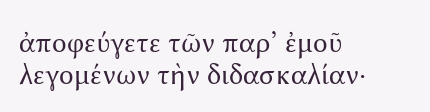ἀποφεύγετε τῶν παρ’ ἐμοῦ λεγομένων τὴν διδασκαλίαν·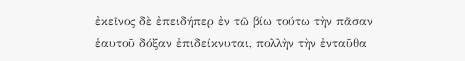ἐκεῖνος δὲ ἐπειδήπερ ἐν τῶ βίω τούτω τὴν πᾶσαν ἑαυτοῦ δόξαν ἐπιδείκνυται, πολλὴν τὴν ἐνταῦθα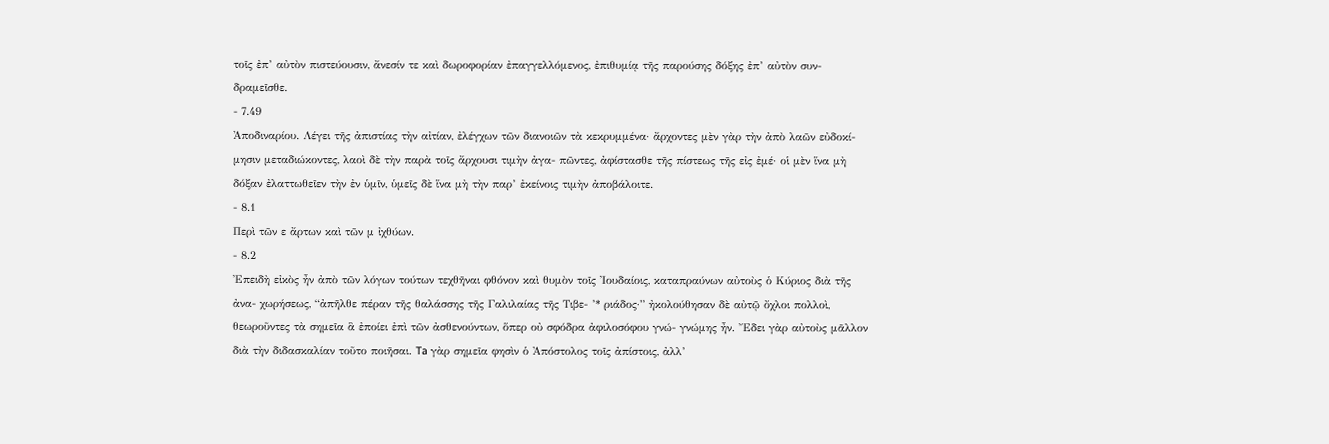τοῖς ἐπ’ αὐτὸν πιστεύουσιν, ἄνεσίν τε καὶ δωροφορίαν ἐπαγγελλόμενος, ἐπιθυμίᾳ τῆς παρούσης δόξης ἐπ’ αὐτὸν συν- δραμεῖσθε.
- 7.49
Ἀποδιναρίου. Λέγει τῆς ἀπιστίας τὴν αἰτίαν, ἐλέγχων τῶν διανοιῶν τὰ κεκρυμμένα· ἄρχοντες μὲν γὰρ τὴν ἀπὸ λαῶν εὐδοκί- μησιν μεταδιώκοντες, λαοὶ δὲ τὴν παρὰ τοῖς ἄρχουσι τιμὴν ἀγα- πῶντες, ἀφίστασθε τῆς πίστεως τῆς εἰς ἐμέ· οἱ μὲν ἵνα μὴ δόξαν ἐλαττωθεῖεν τὴν ἐν ὑμῖν, ὑμεῖς δὲ ἵνα μὴ τὴν παρ’ ἐκείνοις τιμὴν ἀποβάλοιτε.
- 8.1
Περὶ τῶν ε ἄρτων καὶ τῶν μ ἰχθύων.
- 8.2
Ἐπειδὴ εἰκὸς ἦν ἀπὸ τῶν λόγων τούτων τεχθῆναι φθόνον καὶ θυμὸν τοῖς Ἰουδαίοις, καταπραύνων αὐτοὺς ὁ Κύριος διὰ τῆς ἀνα- χωρήσεως, “ἀπῆλθε πέραν τῆς θαλάσσης τῆς Γαλιλαίας τῆς Tιβε- ’* ριάδος·” ἠκολούθησαν δὲ αὐτῷ ὄχλοι πολλοὶ, θεωροῦντες τὰ σημεῖα ἃ ἐποίει ἐπὶ τῶν ἀσθενούντων, ὅπερ οὐ σφόδρα ἀφιλοσόφου γνώ- γνώμης ἦν. Ἔδει γὰρ αὐτοὺς μᾶλλον διὰ τὴν διδασκαλίαν τοῦτο ποιῆσαι. Ta γὰρ σημεῖα φησὶν ὁ Ἀπόστολος τοῖς ἀπίστοις, ἀλλ’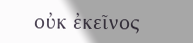οὐκ ἐκεῖνος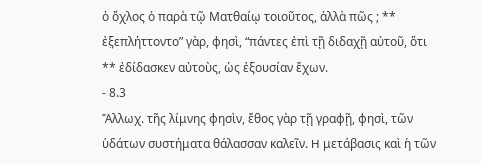ὁ ὄχλος ὁ παρὰ τῷ Ματθαίῳ τοιοῦτος, ἀλλὰ πῶς ; ** ἐξ̣επλήττοντο” γὰρ, φησὶ, “πάντες ἐπὶ τῇ διδαχῇ αὐτοῦ, ὅτι ** ἐδίδασκεν αὐτοὺς, ὡς ἐξουσίαν ἔχων.
- 8.3
Ἄλλωχ. τῆς λίμνης φησὶν, ἔθος γὰρ τῇ γραφῇ, φησὶ, τῶν ὑδάτων συστήματα θάλασσαν καλεῖν. H μετάβασις καὶ ἡ τῶν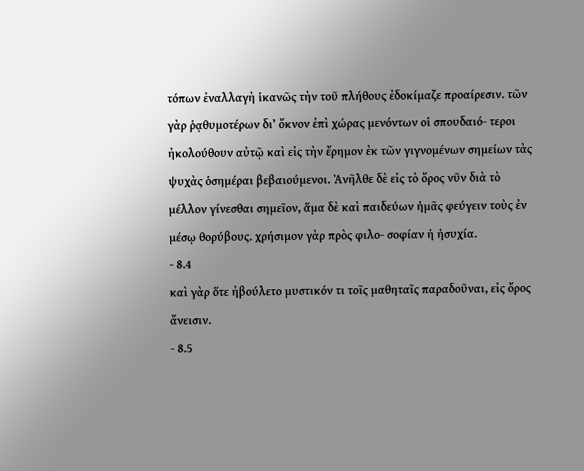τόπων ἐναλλαγὴ ἱκανῶς τὴν τοῦ πλήθους ἐδοκίμαζε προαίρεσιν. τῶν γὰρ ῥᾳθυμοτέρων δι’ ὄκνον ἐπὶ χώρας μενόντων οἱ σπουδαιό- τεροι ἠκολούθουν αὐτῷ καὶ εἰς τὴν ἔρημον ἐκ τῶν γιγνομένων σημείων τὰς ψυχὰς ὁσημέραι βεβαιούμενοι. Ἀνῆλθε δὲ εἰς τὸ ὄρος νῦν διὰ τὸ μέλλον γίνεσθαι σημεῖον, ἅμα δὲ καὶ παιδεύων ἡμᾶς φεύγειν τοὺς ἐν μέσῳ θορύβους. χρήσιμον γὰρ πρὸς φιλο- σοφίαν ἡ ἡσυχία.
- 8.4
καὶ γὰρ ὅτε ἠβούλετο μυστικόν τι τοῖς μαθηταῖς παραδοῦναι, εἰς ὄρος ἄνεισιν.
- 8.5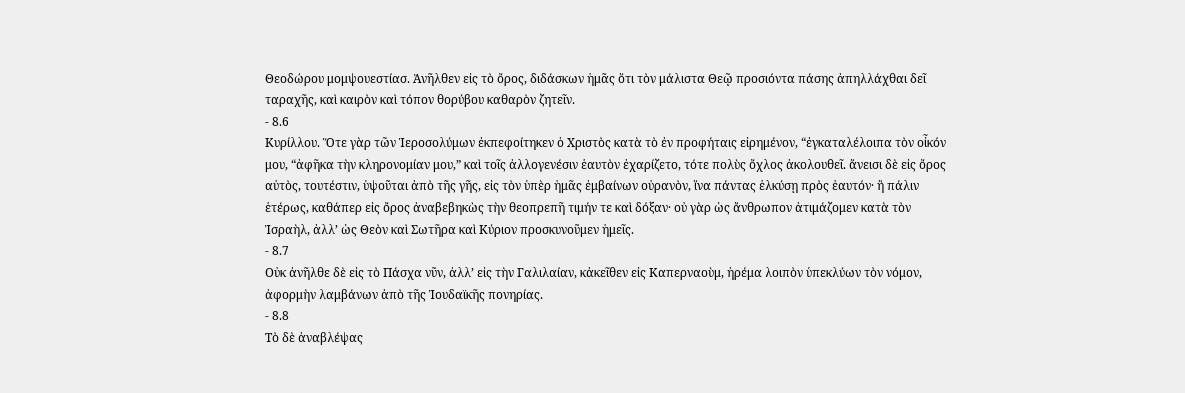Θεοδώρου μομψουεστίασ. Ἀνῆλθεν εἰς τὸ ὄρος, διδάσκων ἡμᾶς ὅτι τὸν μάλιστα Θεῷ προσιόντα πάσης ἀπηλλάχθαι δεῖ ταραχῆς, καὶ καιρὸν καὶ τόπον θορύβου καθαρὸν ζητεῖν.
- 8.6
Κυρίλλου. Ὅτε γὰρ τῶν Ἱεροσολύμων ἐκπεφοίτηκεν ὁ Χριστὸς κατὰ τὸ ἐν προφήταις εἰρημένον, “ἐγκαταλέλοιπα τὸν οἶκόν μου, “ἀφῆκα τὴν κληρονομίαν μου,” καὶ τοῖς ἀλλογενέσιν ἑαυτὸν ἐχαρίζετο, τότε πολὺς ὄχλος ἀκολουθεῖ. ἄνεισι δὲ εἰς ὄρος αὐτὸς, τουτέστιν, ὑψοῦται ἀπὸ τῆς γῆς, εἰς τὸν ὑπὲρ ἡμᾶς ἐμβαίνων οὐρανὸν, ἵνα πάντας ἑλκύσῃ πρὸς ἑαυτόν· ἢ πάλιν ἑτέρως, καθάπερ εἰς ὄρος ἀναβεβηκὼς τὴν θεοπρεπῆ τιμήν τε καὶ δόξαν· οὐ γὰρ ὡς ἄνθρωπον ἀτιμάζομεν κατὰ τὸν Ἰσραὴλ, ἀλλ’ ὡς Θεὸν καὶ Σωτῆρα καὶ Κύριον προσκυνοῦμεν ἡμεῖς.
- 8.7
Οὐκ ἀνῆλθε δὲ εἰς τὸ Πάσχα νῦν, ἀλλ’ εἰς τὴν Γαλιλαίαν, κἀκεῖθεν εἰς Καπερναοὺμ, ἠρέμα λοιπὸν ὑπεκλύων τὸν νόμον, ἀφορμὴν λαμβάνων ἀπὸ τῆς Ἰουδαϊκῆς πονηρίας.
- 8.8
Τὸ δὲ ἀναβλέψας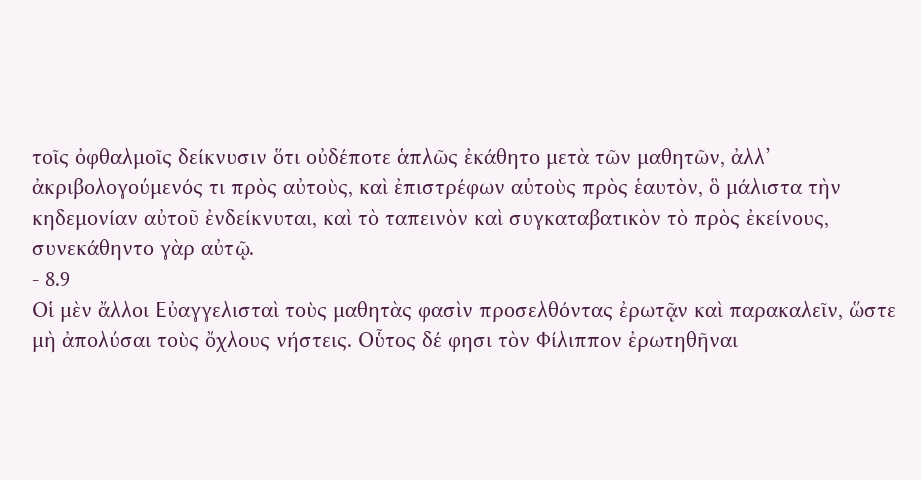τοῖς ὀφθαλμοῖς δείκνυσιν ὅτι οὐδέποτε ἁπλῶς ἐκάθητο μετὰ τῶν μαθητῶν, ἀλλ’ ἀκριβολογούμενός τι πρὸς αὐτοὺς, καὶ ἐπιστρέφων αὐτοὺς πρὸς ἑαυτὸν, ὃ μάλιστα τὴν κηδεμονίαν αὐτοῦ ἐνδείκνυται, καὶ τὸ ταπεινὸν καὶ συγκαταβατικὸν τὸ πρὸς ἐκείνους, συνεκάθηντο γὰρ αὐτῷ.
- 8.9
Οἱ μὲν ἄλλοι Εὐαγγελισταὶ τοὺς μαθητὰς φασὶν προσελθόντας ἐρωτᾷν καὶ παρακαλεῖν, ὥστε μὴ ἀπολύσαι τοὺς ὄχλους νήστεις. Οὗτος δέ φησι τὸν Φίλιππον ἐρωτηθῆναι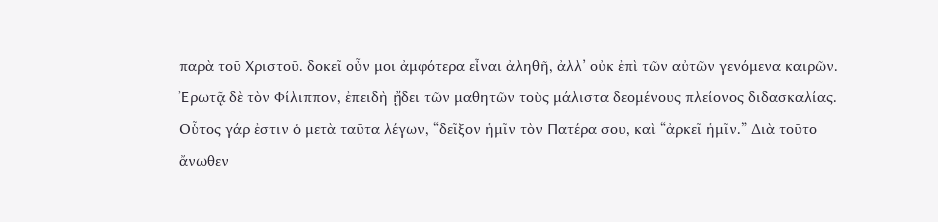παρὰ τοῦ Χριστοῦ. δοκεῖ οὖν μοι ἀμφότερα εἶναι ἀληθῆ, ἀλλ’ οὐκ ἐπὶ τῶν αὐτῶν γενόμενα καιρῶν. Ἐρωτᾷ δὲ τὸν Φίλιππον, ἐπειδὴ ᾔδει τῶν μαθητῶν τοὺς μάλιστα δεομένους πλείονος διδασκαλίας. Οὗτος γάρ ἐστιν ὁ μετὰ ταῦτα λέγων, “δεῖξον ἡμῖν τὸν Πατέρα σου, καὶ “ἀρκεῖ ἡμῖν.” Διὰ τοῦτο ἄνωθεν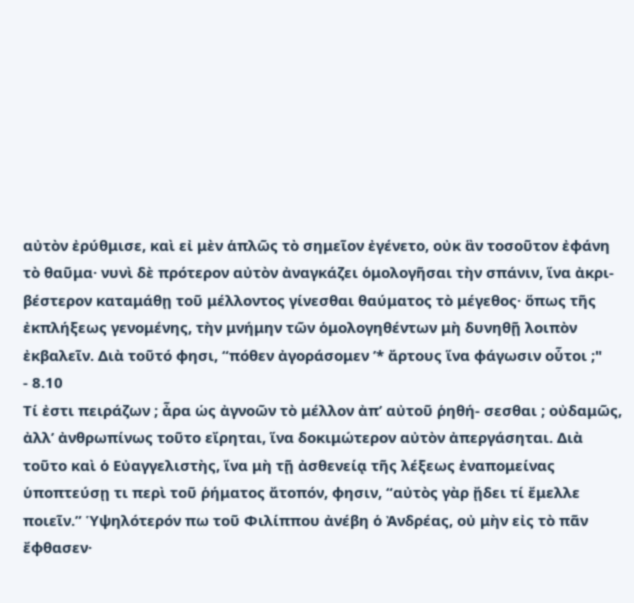αὐτὸν ἐρύθμισε, καὶ εἰ μὲν ἁπλῶς τὸ σημεῖον ἐγένετο, οὐκ ἃν τοσοῦτον ἐφάνη τὸ θαῦμα· νυνὶ δὲ πρότερον αὐτὸν ἀναγκάζει ὁμολογῆσαι τὴν σπάνιν, ἵνα ἀκρι- βέστερον καταμάθῃ τοῦ μέλλοντος γίνεσθαι θαύματος τὸ μέγεθος· ὅπως τῆς ἐκπλήξεως γενομένης, τὴν μνήμην τῶν ὁμολογηθέντων μὴ δυνηθῇ λοιπὸν ἐκβαλεῖν. Διὰ τοῦτό φησι, “πόθεν ἀγοράσομεν ’* ἄρτους ἵνα φάγωσιν οὗτοι ;"
- 8.10
Τί ἐστι πειράζων ; ἆρα ὡς ἀγνοῶν τὸ μέλλον ἀπ’ αὐτοῦ ῥηθή- σεσθαι ; οὐδαμῶς, ἀλλ’ ἀνθρωπίνως τοῦτο εἴρηται, ἵνα δοκιμώτερον αὐτὸν ἀπεργάσηται. Διὰ τοῦτο καὶ ὁ Εὐαγγελιστὴς, ἵνα μὴ τῇ ἀσθενείᾳ τῆς λέξεως ἐναπομείνας ὑποπτεύσῃ τι περὶ τοῦ ῥήματος ἄτοπόν, φησιν, “αὐτὸς γὰρ ᾔδει τί ἔμελλε ποιεῖν.” Ὑψηλότερόν πω τοῦ Φιλίππου ἀνέβη ὁ Ἀνδρέας, οὐ μὴν εἰς τὸ πᾶν ἔφθασεν·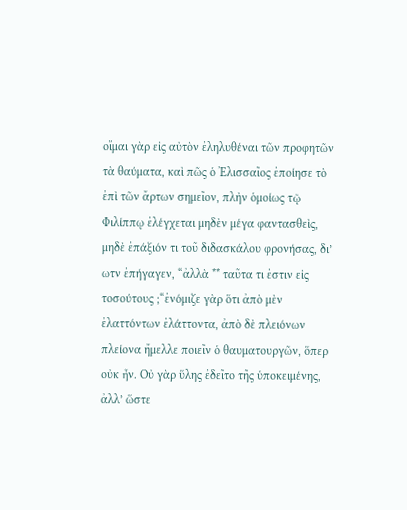οἴμαι γὰρ εἰς αὐτὸν ἐληλυθέναι τῶν προφητῶν τὰ θαύματα, καὶ πῶς ὁ Ἐλισσαῖος ἐποίησε τὸ ἐπὶ τῶν ἄρτων σημεῖον, πλὴν ὁμοίως τῷ Φιλίππῳ ἐλέγχεται μηδὲν μέγα φαντασθεὶς, μηδὲ ἐπάξιόν τι τοῦ διδασκάλου φρονήσας, δι’ ωτν ἐπήγαγεν, “ἀλλὰ ** ταῦτα τι ἐστιν εἰς τοσούτους ;“ἐνόμιζε γὰρ ὅτι ἀπὸ μὲν ἐλαττόντων ἐλάττοντα, ἀπὸ δὲ πλειόνων πλείονα ἤμελλε ποιεῖν ὁ θαυματουργῶν, ὅπερ οὐκ ἦν. Οὐ γὰρ ὕλης ἐδεῖτο τῆς ὑποκειμένης, ἀλλ’ ὥστε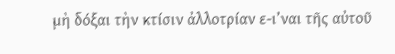μὴ δόξαι τὴν κτίσιν ἀλλοτρίαν ε-ι’ναι τῆς αὐτοῦ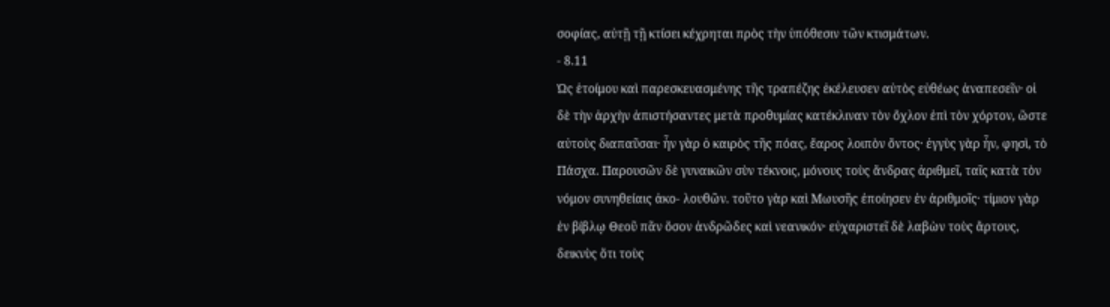σοφίας, αὐτῇ τῇ κτίσει κέχρηται πρὸς τὴν ὑπόθεσιν τῶν κτισμάτων.
- 8.11
Ὡς ἑτοίμου καὶ παρεσκευασμένης τῆς τραπέζης ἐκέλευσεν αὐτὸς εὐθέως ἀναπεσεῖν· οἱ δὲ τὴν ἀρχὴν ἀπιστήσαντες μετὰ προθυμίας κατέκλιναν τὸν ὄχλον ἐπὶ τὸν χόρτον, ὥστε αὐτοὺς διαπαῦσαι· ἦν γὰρ ὁ καιρὸς τῆς πόας, ἔαρος λοιπὸν ὄντος· ἐγγὺς γὰρ ἦν, φησὶ, τὸ Πάσχα. Παρουσῶν δὲ γυναικῶν σὺν τέκνοις, μόνους τοὺς ἄνδρας ἀριθμεῖ, ταῖς κατὰ τὸν νόμον συνηθείαις ἀκο- λουθῶν. τοῦτο γὰρ καὶ Μωυσῆς ἐποίησεν ἐν ἀριθμοῖς· τίμιον γὰρ ἐν βίβλῳ Θεοῦ πᾶν ὅσον ἀνδρῶδες καὶ νεανικόν· εὐχαριστεῖ δὲ λαβὼν τοὺς ἄρτους, δεικνὺς ὅτι τοὺς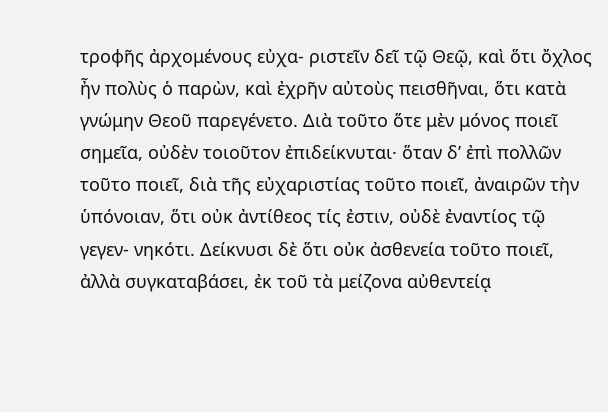τροφῆς ἀρχομένους εὐχα- ριστεῖν δεῖ τῷ Θεῷ, καὶ ὅτι ὄχλος ἦν πολὺς ὁ παρὼν, καὶ ἐχρῆν αὐτοὺς πεισθῆναι, ὅτι κατὰ γνώμην Θεοῦ παρεγένετο. Διὰ τοῦτο ὅτε μὲν μόνος ποιεῖ σημεῖα, οὐδὲν τοιοῦτον ἐπιδείκνυται· ὅταν δ’ ἐπὶ πολλῶν τοῦτο ποιεῖ, διὰ τῆς εὐχαριστίας τοῦτο ποιεῖ, ἀναιρῶν τὴν ὑπόνοιαν, ὅτι οὐκ ἀντίθεος τίς ἐστιν, οὐδὲ ἐναντίος τῷ γεγεν- νηκότι. Δείκνυσι δὲ ὅτι οὐκ ἀσθενεία τοῦτο ποιεῖ, ἀλλὰ συγκαταβάσει, ἐκ τοῦ τὰ μείζονα αὐθεντείᾳ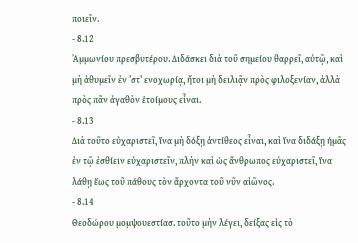ποιεῖν.
- 8.12
Ἀμμωνίου πρεσβυτέρου. Διδάσκει διὰ τοῦ σημείου θαρρεῖ, αὐτῷ, καὶ μὴ ἀθυμεῖν ἐν ’στ’ ενοχωρίᾳ, ἤτοι μὴ δειλιᾷν πρὸς φιλοξενίαν, ἀλλὰ πρὸς πᾶν ἀγαθὸν ἑτοίμους εἶναι.
- 8.13
Διὰ τοῦτο εὐχαριστεῖ, ἵνα μὴ δόξῃ ἀντίθεος εἶναι, καὶ ἵνα διδάξῃ ἡμᾶς ἐν τῷ ἐσθίειν εὐχαριστεῖν, πλὴν καὶ ὡς ἄνθρωπος εὐχαριστεῖ, ἵνα λάθῃ ἕως τοῦ πάθους τὸν ἄρχοντα τοῦ νῦν αἰῶνος.
- 8.14
Θεοδώρου μομψουεστίασ. τοῦτο μὴν λέγει, δείξας εἰς τὸ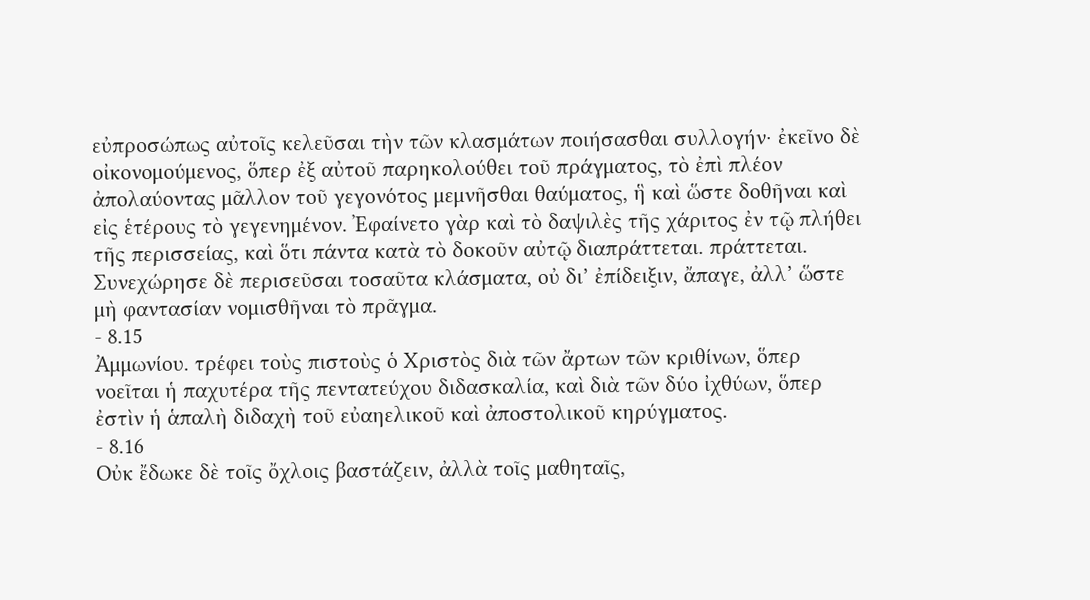εὐπροσώπως αὐτοῖς κελεῦσαι τὴν τῶν κλασμάτων ποιήσασθαι συλλογήν· ἐκεῖνο δὲ οἰκονομούμενος, ὅπερ ἐξ αὐτοῦ παρηκολούθει τοῦ πράγματος, τὸ ἐπὶ πλέον ἀπολαύοντας μᾶλλον τοῦ γεγονότος μεμνῆσθαι θαύματος, ἣ καὶ ὥστε δοθῆναι καὶ εἰς ἑτέρους τὸ γεγενημένον. Ἐφαίνετο γὰρ καὶ τὸ δαψιλὲς τῆς χάριτος ἐν τῷ πλήθει τῆς περισσείας, καὶ ὅτι πάντα κατὰ τὸ δοκοῦν αὐτῷ διαπράττεται. πράττεται. Συνεχώρησε δὲ περισεῦσαι τοσαῦτα κλάσματα, οὐ δι’ ἐπίδειξιν, ἄπαγε, ἀλλ’ ὥστε μὴ φαντασίαν νομισθῆναι τὸ πρᾶγμα.
- 8.15
Ἀμμωνίου. τρέφει τοὺς πιστοὺς ὁ Χριστὸς διὰ τῶν ἄρτων τῶν κριθίνων, ὅπερ νοεῖται ἡ παχυτέρα τῆς πεντατεύχου διδασκαλία, καὶ διὰ τῶν δύο ἰχθύων, ὅπερ ἐστὶν ἡ ἁπαλὴ διδαχὴ τοῦ εὐαηελικοῦ καὶ ἀποστολικοῦ κηρύγματος.
- 8.16
Οὐκ ἔδωκε δὲ τοῖς ὄχλοις βαστάζειν, ἀλλὰ τοῖς μαθηταῖς,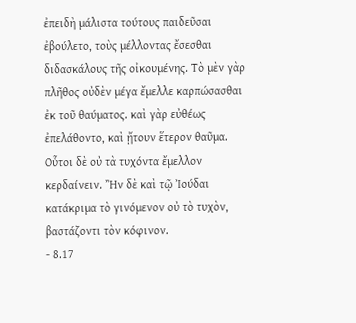ἐπειδὴ μάλιστα τούτους παιδεῦσαι ἐβούλετο, τοὺς μέλλοντας ἔσεσθαι διδασκάλους τῆς οἰκουμένης. Τὸ μὲν γὰρ πλῆθος οὐδὲν μέγα ἔμελλε καρπώσασθαι ἐκ τοῦ θαύματος. καὶ γὰρ εὐθέως ἐπελάθοντο, καὶ ᾔτουν ἕτερον θαῦμα. Οὗτοι δὲ οὐ τὰ τυχόντα ἔμελλον κερδαίνειν. Ἢν δὲ καὶ τῷ Ἰούδαι κατάκριμα τὸ γινόμενον οὐ τὸ τυχὸν, βαστάζοντι τὸν κόφινον.
- 8.17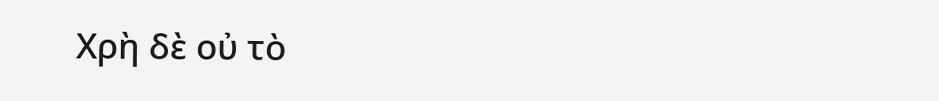Χρὴ δὲ οὐ τὸ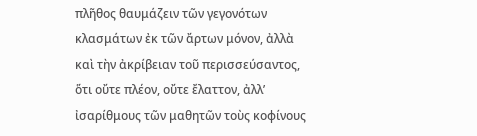πλῆθος θαυμάζειν τῶν γεγονότων κλασμάτων ἐκ τῶν ἄρτων μόνον, ἀλλὰ καὶ τὴν ἀκρίβειαν τοῦ περισσεύσαντος, ὅτι οὔτε πλέον, οὔτε ἔλαττον, ἀλλ’ ἰσαρίθμους τῶν μαθητῶν τοὺς κοφίνους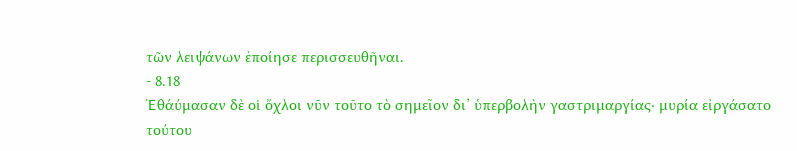τῶν λειψάνων ἐποίησε περισσευθῆναι.
- 8.18
Ἐθάύμασαν δὲ οἱ ὄχλοι νῦν τοῦτο τὸ σημεῖον δι’ ὑπερβολὴν γαστριμαργίας· μυρία εἰργάσατο τούτου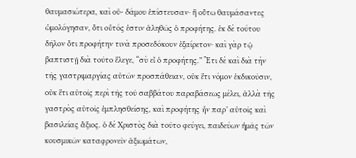θαυμασιώτερα, καὶ οὐ- δάμου ἐπίστευσαν· ἣ οὕτω θαυμάσαντες ὡμολόγησαν, ὅτι οὗτός ἐστιν ἀληθῶς ὁ προφήτης. ἐκ δὲ τούτου δῆλον ὅτι προφήτην τινὰ προσεδόκουν ἐξαίρετον· καὶ γὰρ τῷ βαπτιστῇ διὰ τοῦτο ἔλεγε, “σὺ εἶ ὁ προφήτης.” Ἔτι δὲ καὶ διὰ τὴν τῆς γαστριμαργίας αὐτῶν προσπάθειαν, οὐκ ἔτι νόμον ἐκδικοῦσιν, οὐκ ἔτι αὐτοῖς περὶ τῆς τοῦ σαββάτου παραβάσεως μέλει, ἀλλὰ τῆς γαστρὸς αὐτοῖς ἐμπλησθείσης, καὶ προφήτης ἦν παρ’ αὐτοῖς καὶ βασιλείας ἄξιος. ὁ δὲ Χριστὸς διὰ τοῦτο φεύγει, παιδεύων ἡμᾶς τῶν κουσμικῶν καταφρονεῖν ἀξιωμάτων,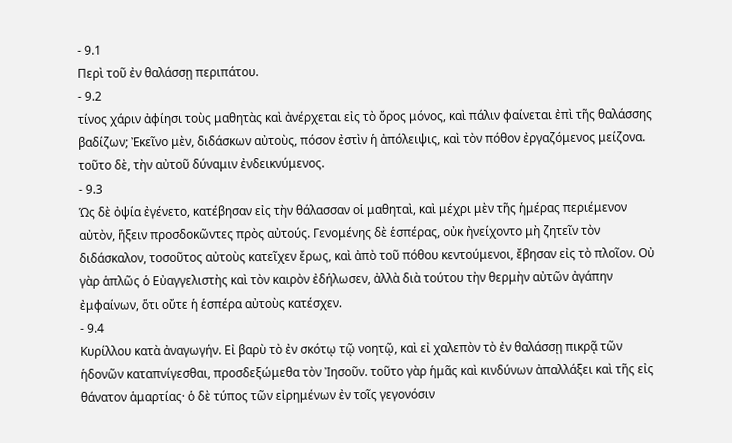- 9.1
Περὶ τοῦ ἐν θαλάσσῃ περιπάτου.
- 9.2
τίνος χάριν ἀφίησι τοὺς μαθητὰς καὶ ἀνέρχεται εἰς τὸ ὄρος μόνος, καὶ πάλιν φαίνεται ἐπὶ τῆς θαλάσσης βαδίζων; Ἐκεῖνο μὲν, διδάσκων αὐτοὺς, πόσον ἐστὶν ἡ ἀπόλειψις, καὶ τὸν πόθον ἐργαζόμενος μείζονα. τοῦτο δὲ, τὴν αὐτοῦ δύναμιν ἐνδεικνύμενος.
- 9.3
Ὡς δὲ ὀψία ἐγένετο, κατέβησαν εἰς τὴν θάλασσαν οἱ μαθηταὶ, καὶ μέχρι μὲν τῆς ἡμέρας περιέμενον αὐτὸν, ἥξειν προσδοκῶντες πρὸς αὐτούς. Γενομένης δὲ ἑσπέρας, οὐκ ἠνείχοντο μὴ ζητεῖν τὸν διδάσκαλον, τοσοῦτος αὐτοὺς κατεῖχεν ἔρως, καὶ ἀπὸ τοῦ πόθου κεντούμενοι, ἔβησαν εἰς τὸ πλοῖον. Οὐ γὰρ ἁπλῶς ὁ Εὐαγγελιστὴς καὶ τὸν καιρὸν ἐδήλωσεν, ἀλλὰ διὰ τούτου τὴν θερμὴν αὐτῶν ἀγάπην ἐμφαίνων, ὅτι οὔτε ἡ ἑσπέρα αὐτοὺς κατέσχεν.
- 9.4
Κυρίλλου κατὰ ἀναγωγήν. Εἰ βαρὺ τὸ ἐν σκότῳ τῷ νοητῷ, καὶ εἰ χαλεπὸν τὸ ἐν θαλάσσῃ πικρᾷ τῶν ἡδονῶν καταπνίγεσθαι, προσδεξώμεθα τὸν Ἰησοῦν. τοῦτο γὰρ ἡμᾶς καὶ κινδύνων ἀπαλλάξει καὶ τῆς εἰς θάνατον ἁμαρτίας· ὁ δὲ τύπος τῶν εἰρημένων ἐν τοῖς γεγονόσιν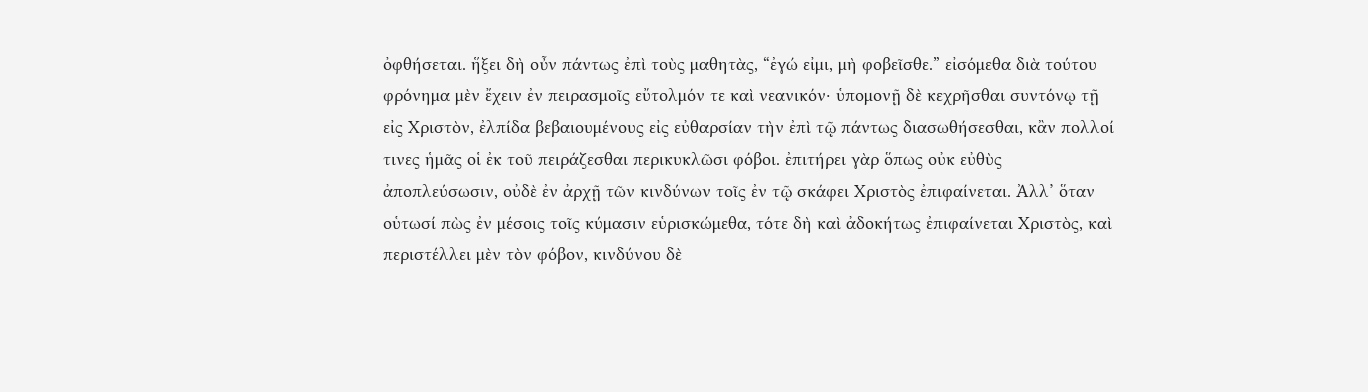ὀφθήσεται. ἥξει δὴ οὖν πάντως ἐπὶ τοὺς μαθητὰς, “ἐγώ εἰμι, μὴ φοβεῖσθε.” εἰσόμεθα διὰ τούτου φρόνημα μὲν ἔχειν ἐν πειρασμοῖς εὔτολμόν τε καὶ νεανικόν· ὑπομονῇ δὲ κεχρῆσθαι συντόνῳ τῇ εἰς Χριστὸν, ἐλπίδα βεβαιουμένους εἰς εὐθαρσίαν τὴν ἐπὶ τῷ πάντως διασωθήσεσθαι, κἂν πολλοί τινες ἡμᾶς οἱ ἐκ τοῦ πειράζεσθαι περικυκλῶσι φόβοι. ἐπιτήρει γὰρ ὅπως οὐκ εὐθὺς ἀποπλεύσωσιν, οὐδὲ ἐν ἀρχῇ τῶν κινδύνων τοῖς ἐν τῷ σκάφει Χριστὸς ἐπιφαίνεται. Ἀλλ’ ὅταν οὑτωσί πὼς ἐν μέσοις τοῖς κύμασιν εὑρισκώμεθα, τότε δὴ καὶ ἀδοκήτως ἐπιφαίνεται Χριστὸς, καὶ περιστέλλει μὲν τὸν φόβον, κινδύνου δὲ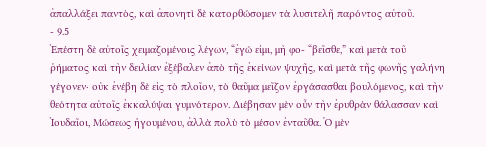ἀπαλλάξει παντὸς, καὶ ἀπονητὶ δὲ κατορθώσομεν τὰ λυσιτελῆ παρόντος αὐτοῦ.
- 9.5
Ἐπέστη δὲ αὐτοῖς χειμαζομένοις λέγων, “ἐγώ εἰμι, μὴ φο- “βεῖσθε,” καὶ μετὰ τοῦ ῥήματος καὶ τὴν δειλίαν ἐξέβαλεν ἀπὸ τῆς ἐκείνων ψυχῆς, καὶ μετὰ τῆς φωνῆς γαλήνη γέγονεν· οὐκ ἐνέβη δὲ εἰς τὸ πλοῖον, τὸ θαῦμα μεῖζον ἐργάσασθαι βουλόμενος, καὶ τὴν θεότητα αὐτοῖς ἐκκαλύψαι γυμνότερον. Διέβησαν μὲν οὖν τὴν ἐρυθρὰν θάλασσαν καὶ Ἰουδαῖοι, Μώσεως ἡγουμένου, ἀλλὰ πολὺ τὸ μέσον ἐνταῦθα. Ὁ μὲν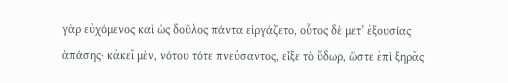γὰρ εὐχόμενος καὶ ὡς δοῦλος πάντα εἰργάζετο, οὗτος δὲ μετ’ ἐξουσίας ἁπάσης· κἀκεῖ μὲν, νότου τότε πνεύσαντος, εἷξε τὸ ὕδωρ, ὥστε ἐπὶ ξηρᾶς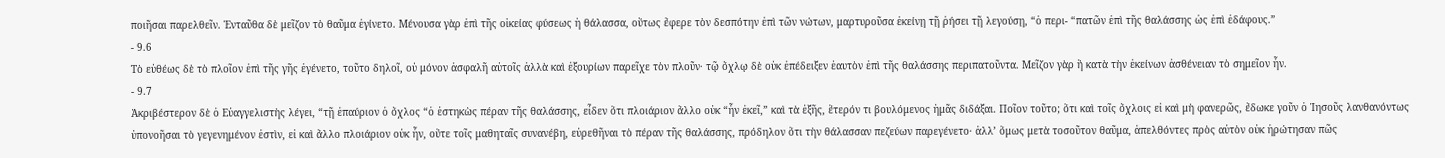ποιῆσαι παρελθεῖν. Ἐνταῦθα δὲ μεῖζον τὸ θαῦμα ἐγίνετο. Μένουσα γὰρ ἐπὶ τῆς οἰκείας φύσεως ἡ θάλασσα, οὕτως ἔφερε τὸν δεσπότην ἐπὶ τῶν νώτων, μαρτυροῦσα ἐκείνῃ τῇ ῥήσει τῇ λεγούσῃ, “ὁ περι- “πατῶν ἐπὶ τῆς θαλάσσης ὡς ἐπὶ ἐδάφους.”
- 9.6
Τὸ εὐθέως δὲ τὸ πλοῖον ἐπὶ τῆς γῆς ἐγένετο, τοῦτο δηλοῖ, οὐ μόνον ἀσφαλῆ αὐτοῖς ἀλλὰ καὶ ἐξουρίων παρεῖχε τὸν πλοῦν· τῷ ὄχλῳ δὲ οὐκ ἐπέδειξεν ἑαυτὸν ἐπὶ τῆς θαλάσσης περιπατοῦντα. Μεῖζον γὰρ ἣ κατὰ τὴν ἐκείνων ἀσθένειαν τὸ σημεῖον ἦν.
- 9.7
Ἀκριβέστερον δὲ ὁ Εὐαγγελιστὴς λέγει, “τῇ ἐπαύριον ὁ ὄχλος “ὁ ἑστηκὼς πέραν τῆς θαλάσσης, εἶδεν ὅτι πλοιάριον ἄλλο οὐκ “ἦν ἐκεῖ,” καὶ τὰ ἑξῆς, ἕτερόν τι βουλόμενος ἡμᾶς διδάξαι. Ποῖον τοῦτο; ὅτι καὶ τοῖς ὄχλοις εἰ καὶ μὴ φανερῶς, ἔδωκε γοῦν ὁ Ἰησοῦς λανθανόντως ὑπονοῆσαι τὸ γεγενημένον ἐστὶν, εἰ καὶ ἄλλο πλοιάριον οὐκ ἦν, οὔτε τοῖς μαθηταῖς συνανέβη, εὑρεθῆναι τὸ πέραν τῆς θαλάσσης, πρόδηλον ὅτι τὴν θάλασσαν πεζεύων παρεγένετο· ἀλλ’ ὅμως μετὰ τοσοῦτον θαῦμα, ἀπελθόντες πρὸς αὐτὸν οὐκ ἠρώτησαν πῶς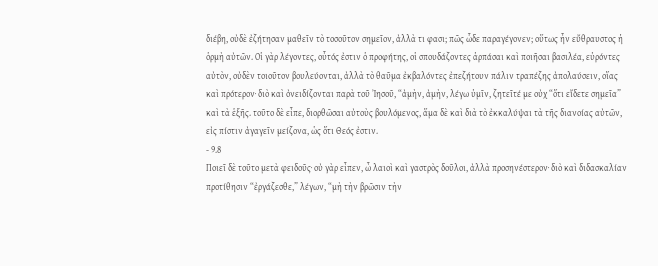διέβη, οὐδὲ ἐζήτησαν μαθεῖν τὸ τοσοῦτον σημεῖον, ἀλλὰ τι φασι; πῶς ὧδε παραγέγονεν; οὕτως ἦν εὔθραυστος ἡ ὁρμὴ αὐτῶν. Οἱ γὰρ λέγοντες, οὗτός ἐστιν ὁ προφήτης, οἱ σπουδάζοντες ἁρπάσαι καὶ ποιῆσαι βασιλέα, εὑρόντες αὐτὸν, οὐδὲν τοιοῦτον βουλεύονται, ἀλλὰ τὸ θαῦμα ἐκβαλόντες ἐπεζήτουν πάλιν τραπέζης ἀπολαύσειν, οἵας καὶ πρότερον· διὸ καὶ ὀνειδίζονται παρὰ τοῦ Ἰησοῦ, “ἀμὴν, ἀμὴν, λέγω ὑμῖν, ζητεῖτέ με οὐχ “ὅτι εἴδετε σημεῖα” καὶ τὰ ἑξῆς. τοῦτο δὲ εἶπε, διορθῶσαι αὐτοὺς βουλόμενος, ἅμα δὲ καὶ διὰ τὸ ἐκκαλύψαι τὰ τῆς διανοίας αὐτῶν, εἰς πίστιν ἀγαγεῖν μείζονα, ὡς ὅτι Θεός ἐστιν.
- 9.8
Ποιεῖ δὲ τοῦτο μετὰ φειδοῦς· οὐ γὰρ εἶπεν, ὦ λαιοὶ καὶ γαστρὸς δοῦλοι, ἀλλὰ προσηνέστερον· διὸ καὶ διδασκαλίαν προτίθησιν “ἐργάζεσθε,” λέγων, “μὴ τὴν βρῶσιν τὴν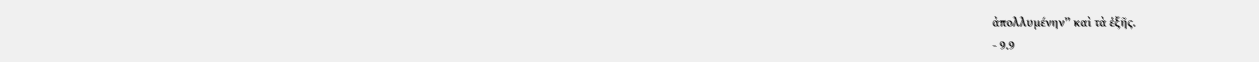ἀπολλυμένην” καὶ τὰ ἑξῆς.
- 9.9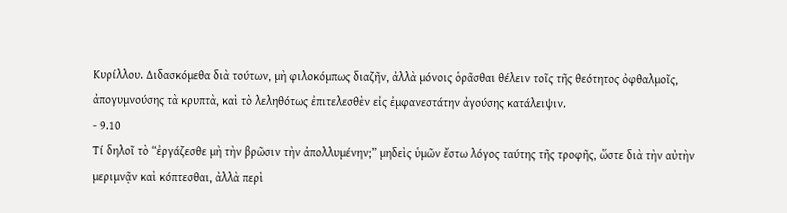Κυρίλλου. Διδασκόμεθα διὰ τούτων, μὴ φιλοκόμπως διαζῆν, ἀλλὰ μόνοις ὁρᾶσθαι θέλειν τοῖς τῆς θεότητος ὀφθαλμοῖς, ἀπογυμνούσης τὰ κρυπτὰ, καὶ τὸ λεληθότως ἐπιτελεσθὲν εἰς ἐμφανεστάτην ἀγούσης κατάλειψιν.
- 9.10
Τί δηλοῖ τὸ “ἐργάζεσθε μὴ τὴν βρῶσιν τὴν ἀπολλυμένην;” μηδεὶς ὑμῶν ἔστω λόγος ταύτης τῆς τροφῆς, ὥστε διὰ τὴν αὐτὴν μεριμνᾷν καὶ κόπτεσθαι, ἀλλὰ περὶ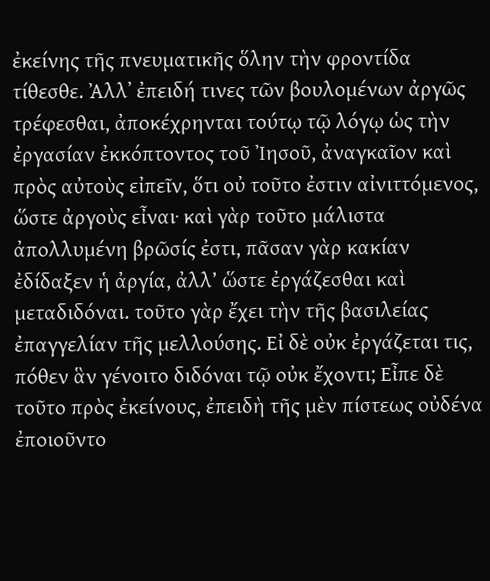ἐκείνης τῆς πνευματικῆς ὅλην τὴν φροντίδα τίθεσθε. Ἀλλ᾿ ἐπειδή τινες τῶν βουλομένων ἀργῶς τρέφεσθαι, ἀποκέχρηνται τούτῳ τῷ λόγῳ ὡς τὴν ἐργασίαν ἐκκόπτοντος τοῦ Ἰησοῦ, ἀναγκαῖον καὶ πρὸς αὐτοὺς εἰπεῖν, ὅτι οὐ τοῦτο ἐστιν αἰνιττόμενος, ὥστε ἀργοὺς εἶναι· καὶ γὰρ τοῦτο μάλιστα ἀπολλυμένη βρῶσίς ἐστι, πᾶσαν γὰρ κακίαν ἐδίδαξεν ἡ ἀργία, ἀλλ’ ὥστε ἐργάζεσθαι καὶ μεταδιδόναι. τοῦτο γὰρ ἔχει τὴν τῆς βασιλείας ἐπαγγελίαν τῆς μελλούσης. Εἰ δὲ οὐκ ἐργάζεται τις, πόθεν ἃν γένοιτο διδόναι τῷ οὐκ ἔχοντι; Εἶπε δὲ τοῦτο πρὸς ἐκείνους, ἐπειδὴ τῆς μὲν πίστεως οὐδένα ἐποιοῦντο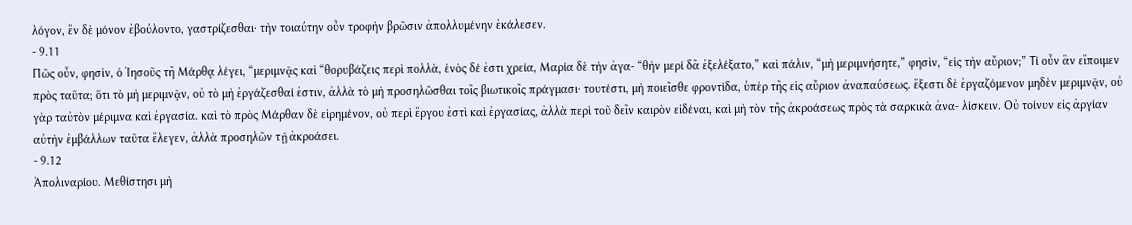λόγον, ἓν δὲ μόνον ἐβούλοντο, γαστρίζεσθαι· τὴν τοιαύτην οὖν τροφὴν βρῶσιν ἀπολλυμένην ἐκάλεσεν.
- 9.11
Πῶς οὖν, φησὶν, ὁ Ἰησοῦς τῆ Μάρθᾳ λέγει, “μεριμνᾷς καὶ “θορυβάζεις περὶ πολλὰ, ἑνὸς δέ ἐστι χρεία, Μαρία δὲ τὴν ἀγα- “θὴν μερί δᾶ ἐξελέξατο,” καὶ πάλιν, “μὴ μεριμνήσητε,” φησὶν, “εἰς τὴν αὔριον;” Τί οὖν ἃν εἴποιμεν πρὸς ταῦτα; ὅτι τὸ μὴ μεριμνᾷν, οὐ τὸ μὴ ἐργάζεσθαί ἐστιν, ἀλλὰ τὸ μὴ προσηλῶσθαι τοῖς βιωτικοῖς πράγμασι· τουτέστι, μὴ ποιεῖσθε φροντίδα, ὑπὲρ τῆς εἰς αὔριον ἀναπαύσεως. ἔξεστι δὲ ἐργαζόμενον μηδὲν μεριμνᾷν, οὐ γὰρ ταὐτὸν μέριμνα καὶ ἐργασία. καὶ τὸ πρὸς Μάρθαν δὲ εἰρημένον, οὐ περὶ ἔργου ἐστὶ καὶ ἐργασίας, ἀλλὰ περὶ τοῦ δεῖν καιρὸν εἰδέναι, καὶ μὴ τὸν τῆς ἀκροάσεως πρὸς τὰ σαρκικὰ ἀνα- λίσκειν. Οὐ τοίνυν εἰς ἀργίαν αὐτὴν ἐμβάλλων ταῦτα ἔλεγεν, ἀλλὰ προσηλῶν τῇ ἀκροάσει.
- 9.12
Ἀπολιναρίου. Μεθίστησι μὴ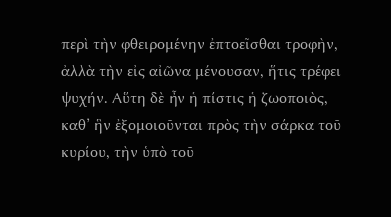περὶ τὴν φθειρομένην ἐπτοεῖσθαι τροφὴν, ἀλλὰ τὴν εἰς αἰῶνα μένουσαν, ἥτις τρέφει ψυχήν. Αὕτη δὲ ἦν ἡ πίστις ἡ ζωοποιὸς, καθ’ ἣν ἐξομοιοῦνται πρὸς τὴν σάρκα τοῦ κυρίου, τὴν ὑπὸ τοῦ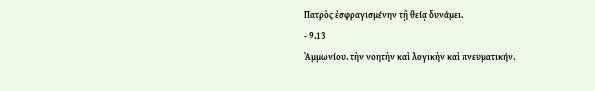Πατρὸς ἐσφραγισμένην τῇ θείᾳ δυνάμει.
- 9.13
Ἀμμωνίου. τὴν νοητὴν καὶ λογικὴν καὶ πνευματικήν.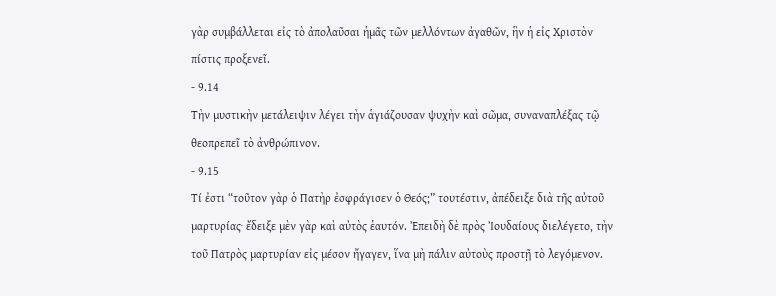γὰρ συμβάλλεται εἰς τὸ ἀπολαῦσαι ἡμᾶς τῶν μελλόντων ἀγαθῶν, ἣν ἡ εἰς Χριστὸν πίστις προξενεῖ.
- 9.14
Τὴν μυστικὴν μετάλειψιν λέγει τὴν ἁγιάζουσαν ψυχὴν καὶ σῶμα, συναναπλέξας τῷ θεοπρεπεῖ τὸ ἀνθρώπινον.
- 9.15
Τί ἐστι “τοῦτον γὰρ ὁ Πατὴρ ἐσφράγισεν ὁ Θεός;” τουτέστιν, ἀπέδειξε διὰ τῆς αὐτοῦ μαρτυρίας· ἔδειξε μὲν γὰρ καὶ αὐτὸς ἑαυτόν. Ἐπειδὴ δὲ πρὸς Ἰουδαίους διελέγετο, τὴν τοῦ Πατρὸς μαρτυρίαν εἰς μέσον ἤγαγεν, ἵνα μὴ πάλιν αὐτοὺς προστῇ τὸ λεγόμενον.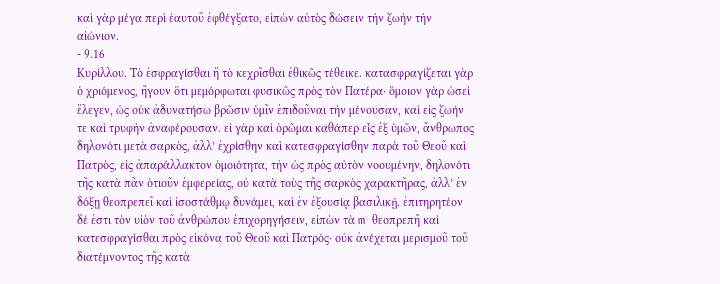καὶ γὰρ μέγα περὶ ἑαυτοῦ ἐφθέγξατο, εἰπὼν αὐτὸς δώσειν τὴν ζωὴν τὴν αἰώνιον.
- 9.16
Κυρίλλου. Τὸ ἐσφραγίσθαι ἣ τὸ κεχρῖσθαι ἐθικῶς τέθεικε. κατασφραγίζεται γὰρ ὁ χριόμενος, ἤγουν ὅτι μεμόρφωται φυσικῶς πρὸς τὸν Πατέρα· ὅμοιον γὰρ ὡσεὶ ἔλεγεν, ὡς οὐκ ἀδυνατήσω βρῶσιν ὑμῖν ἐπιδοῦναι τὴν μένουσαν, καὶ εἰς ζωήν τε καὶ τρυφὴν ἀναφέρουσαν. εἰ γὰρ καὶ ὁρῶμαι καθάπερ εἷς ἐξ ὑμῶν, ἄνθρωπος δηλονότι μετὰ σαρκὸς, ἀλλ’ ἐχρίσθην καὶ κατεσφραγίσθην παρὰ τοῦ Θεοῦ καὶ Πατρὸς, εἰς ἀπαράλλακτον ὁμοιότητα, τὴν ὡς πρὸς αὐτὸν νοουμένην, δηλονότι τῆς κατὰ πᾶν ὁτιοῦν ἐμφερείας, οὐ κατὰ τοὺς τῆς σαρκὸς χαρακτῆρας, ἀλλ’ ἐν δόξῃ θεοπρεπεῖ καὶ ἰσοστάθμῳ δυνάμει, καὶ ἐν ἐξουσίᾳ βασιλικῇ. ἐπιτηρητέον δέ ἐστι τὸν υἱὸν τοῦ ἀνθρώπου ἐπιχορηγήσειν, εἰπὼν τὰ m θεοπρεπῆ καὶ κατεσφραγίσθαι πρὸς εἰκόνα τοῦ Θεοῦ καὶ Πατρός· οὐκ ἀνέχεται μερισμοῦ τοῦ διατέμνοντος τῆς κατὰ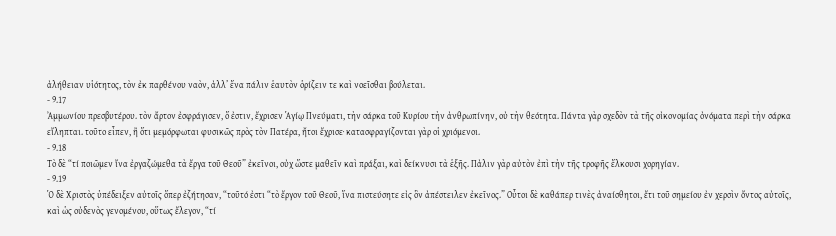ἀλήθειαν υἱότητος, τὸν ἐκ παρθένου ναὸν, ἀλλ’ ἕνα πάλιν ἑαυτὸν ὁρίζειν τε καὶ νοεῖσθαι βούλεται.
- 9.17
Ἀμμωνίου πρεσβυτέρου. τὸν ἄρτον ἐσφράγισεν, ὅ ἐστιν, ἔχρισεν Ἁγίῳ Πνεύματι, τὴν σάρκα τοῦ Κυρίου τὴν ἀνθρωπίνην, οὐ τὴν θεότητα. Πάντα γὰρ σχεδὸν τὰ τῆς οἰκονομίας ὀνόματα περὶ τὴν σάρκα εἴληπται. τοῦτο εἶπεν, ἢ ὅτι μεμόρφωται φυσικῶς πρὸς τὸν Πατέρα, ἤτοι ἔχρισε· κατασφραγίζονται γὰρ οἱ χριόμενοι.
- 9.18
Τὸ δὲ “τί ποιῶμεν ἴνα ἐργαζώμεθα τὰ ἔργα τοῦ Θεοῦ” ἐκεῖνοι, οὐχ ὥστε μαθεῖν καὶ πράξαι, καὶ δείκνυσι τὰ ἑξῆς. Πἀλιν γὰρ αὐτὸν ἐπὶ τὴν τῆς τροφῆς ἕλκουσι χορηγίαν.
- 9.19
Ὁ δὲ Χριστὸς ὑπέδειξεν αὐτοῖς ὅπερ ἐζήτησαν, “τοῦτό ἐστι “τὸ ἔργον τοῦ Θεοῦ, ἵνα πιστεύσητε εἰς ὃν ἀπέστειλεν ἐκεῖνος.” Οὗτοι δὲ καθάπερ τινὲς ἀναίσθητοι, ἔτι τοῦ σημείου ἐν χερσὶν ὄντος αὐτοῖς, καὶ ὡς οὐδενὸς γενομένου, οὕτως ἔλεγον, “τί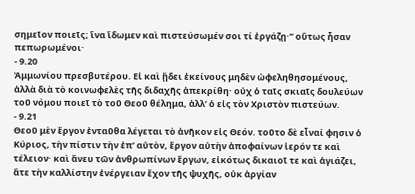σημεῖον ποιεῖς; ἵνα ἴδωμεν καὶ πιστεύσωμέν σοι τί ἐργάζῃ·” οὕτως ἦσαν πεπωρωμένοι·
- 9.20
Ἀμμωνίου πρεσβυτέρου. Εἰ καὶ ᾔδει ἐκείνους μηδὲν ὠφεληθησομένους, ἀλλὰ διὰ τὸ κοινωφελὲς τῆς διδαχῆς ἀπεκρίθη· οὐχ ὁ ταῖς σκιαῖς δουλεύων τοῦ νόμου ποιεῖ τὸ τοῦ Θεοῦ θέλημα, ἀλλ’ ὁ εἰς τὸν Χριστὸν πιστεύων.
- 9.21
Θεοῦ μὲν ἔργον ἐνταῦθα λέγεται τὸ ἀνῆκον εἰς Θεόν. τοῦτο δὲ εἶναί φησιν ὁ Κύριος, τὴν πίστιν τὴν ἐπ’ αὐτὸν, ἔργον αὐτὴν ἀποφαίνων ἱερόν τε καὶ τέλειον· καὶ ἄνευ τῶν ἀνθρωπίνων ἔργων, εἰκότως δικαιοῖ τε καὶ ἁγιάζει, ἅτε τὴν καλλίστην ἐνέργειαν ἔχον τῆς ψυχῆς, οὐκ ἀργίαν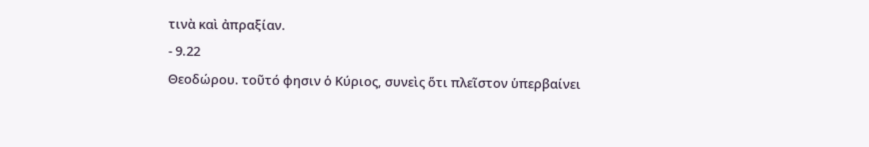τινὰ καὶ ἀπραξίαν.
- 9.22
Θεοδώρου. τοῦτό φησιν ὁ Κύριος, συνεὶς ὅτι πλεῖστον ὑπερβαίνει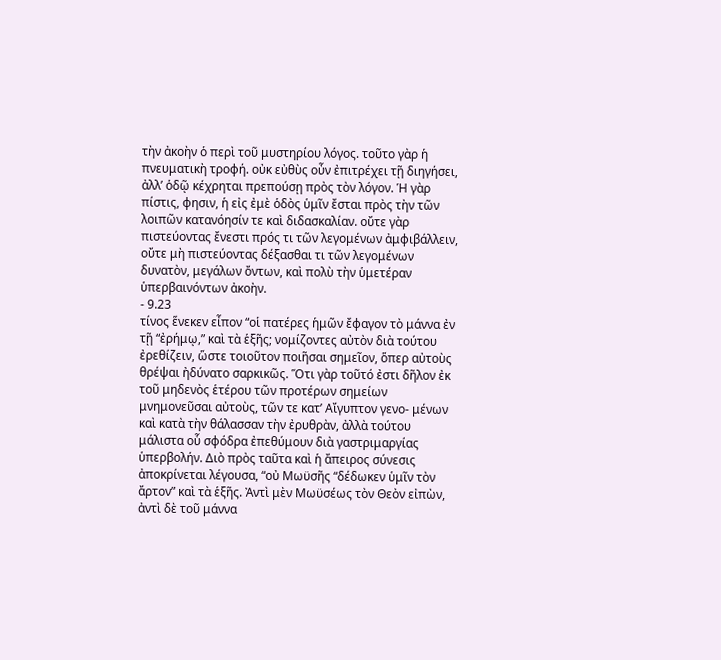τὴν ἀκοὴν ὁ περὶ τοῦ μυστηρίου λόγος. τοῦτο γὰρ ἡ πνευματικὴ τροφή. οὐκ εὐθὺς οὖν ἐπιτρέχει τῇ διηγήσει, ἀλλ’ ὁδῷ κέχρηται πρεπούσῃ πρὸς τὸν λόγον. Ἡ γὰρ πίστις, φησιν, ἡ εἰς ἐμὲ ὁδὸς ὑμῖν ἔσται πρὸς τὴν τῶν λοιπῶν κατανόησίν τε καὶ διδασκαλίαν. οὔτε γὰρ πιστεύοντας ἔνεστι πρός τι τῶν λεγομένων ἀμφιβάλλειν, οὔτε μὴ πιστεύοντας δέξασθαι τι τῶν λεγομένων δυνατὸν, μεγάλων ὄντων, καὶ πολὺ τὴν ὑμετέραν ὑπερβαινόντων ἀκοὴν.
- 9.23
τίνος ἕνεκεν εἶπον “οἱ πατέρες ἡμῶν ἔφαγον τὸ μάννα ἐν τῇ “ἐρήμῳ,” καὶ τὰ ἑξῆς; νομίζοντες αὐτὸν διὰ τούτου ἐρεθίζειν, ὥστε τοιοῦτον ποιῆσαι σημεῖον, ὅπερ αὐτοὺς θρέψαι ἠδύνατο σαρκικῶς. Ὅτι γὰρ τοῦτό ἐστι δῆλον ἐκ τοῦ μηδενὸς ἑτέρου τῶν προτέρων σημείων μνημονεῦσαι αὐτοὺς, τῶν τε κατ’ Αἴγυπτον γενο- μένων καὶ κατὰ τὴν θάλασσαν τὴν ἐρυθρὰν, ἀλλὰ τούτου μάλιστα οὗ σφόδρα ἐπεθύμουν διὰ γαστριμαργίας ὑπερβολήν. Διὸ πρὸς ταῦτα καὶ ἡ ἄπειρος σύνεσις ἀποκρίνεται λέγουσα, “οὐ Μωϋσῆς “δέδωκεν ὑμῖν τὸν ἄρτον” καὶ τὰ ἑξῆς. Ἀντὶ μὲν Μωϋσέως τὸν Θεὸν εἰπὼν, ἀντὶ δὲ τοῦ μάννα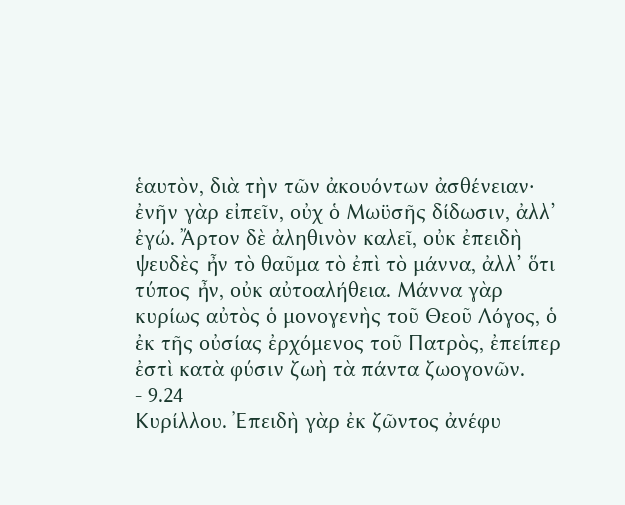ἑαυτὸν, διὰ τὴν τῶν ἀκουόντων ἀσθένειαν· ἐνῆν γὰρ εἰπεῖν, οὐχ ὁ Μωϋσῆς δίδωσιν, ἀλλ’ ἐγώ. Ἄρτον δὲ ἀληθινὸν καλεῖ, οὐκ ἐπειδὴ ψευδὲς ἦν τὸ θαῦμα τὸ ἐπὶ τὸ μάννα, ἀλλ’ ὅτι τύπος ἦν, οὐκ αὐτοαλήθεια. Μάννα γὰρ κυρίως αὐτὸς ὁ μονογενὴς τοῦ Θεοῦ Λόγος, ὁ ἐκ τῆς οὐσίας ἐρχόμενος τοῦ Πατρὸς, ἐπείπερ ἐστὶ κατὰ φύσιν ζωὴ τὰ πάντα ζωογονῶν.
- 9.24
Κυρίλλου. Ἐπειδὴ γὰρ ἐκ ζῶντος ἀνέφυ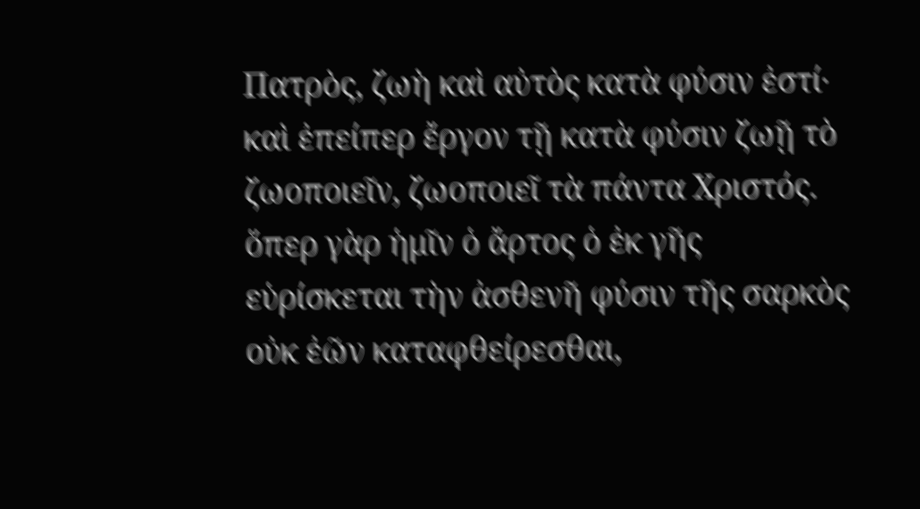Πατρὸς, ζωὴ καὶ αὐτὸς κατὰ φύσιν ἐστί· καὶ ἐπείπερ ἔργον τῇ κατὰ φύσιν ζωῇ τὸ ζωοποιεῖν, ζωοποιεῖ τὰ πάντα Χριστός. ὅπερ γὰρ ἡμῖν ὁ ἄρτος ὁ ἐκ γῆς εὑρίσκεται τὴν ἀσθενῆ φύσιν τῆς σαρκὸς οὐκ ἐῶν καταφθείρεσθαι,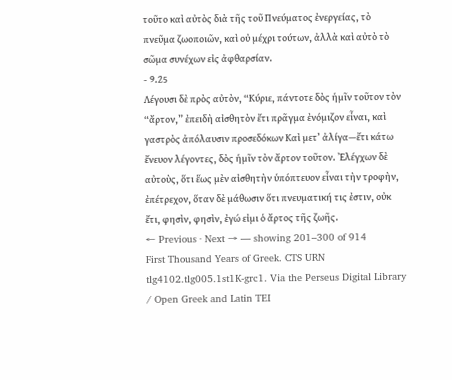τοῦτο καὶ αὐτὸς διὰ τῆς τοῦ Πνεύματος ἐνεργείας, τὸ πνεῦμα ζωοποιῶν, καὶ οὐ μέχρι τούτων, ἀλλὰ καὶ αὐτὸ τὸ σῶμα συνέχων εἰς ἀφθαρσίαν.
- 9.25
Λέγουσι δὲ πρὸς αὐτὸν, “Κύριε, πάντοτε δὸς ἡμῖν τοῦτον τὸν “ἄρτον,” ἐπειδὴ αἰσθητὸν ἔτι πρᾶγμα ἐνόμιζον εἶναι, καὶ γαστρὸς ἀπόλαυσιν προσεδόκων Καὶ μετ’ ἀλίγα—ἔτι κάτω ἔνευον λέγοντες, δὸς ἡμῖν τὸν ἄρτον τοῦτον. Ἐλέγχων δὲ αὐτοὺς, ὅτι ἕως μὲν αἰσθητὴν ὑπόπτευον εἶναι τὴν τροφὴν, ἐπέτρεχον, ὅταν δὲ μάθωσιν ὅτι πνευματική τις ἐστιν, οὐκ ἔτι, φησὶν, φησὶν, ἐγώ εἰμι ὁ ἄρτος τῆς ζωῆς.
← Previous · Next → — showing 201–300 of 914
First Thousand Years of Greek. CTS URN tlg4102.tlg005.1st1K-grc1. Via the Perseus Digital Library / Open Greek and Latin TEI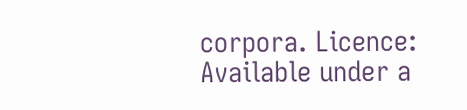corpora. Licence: Available under a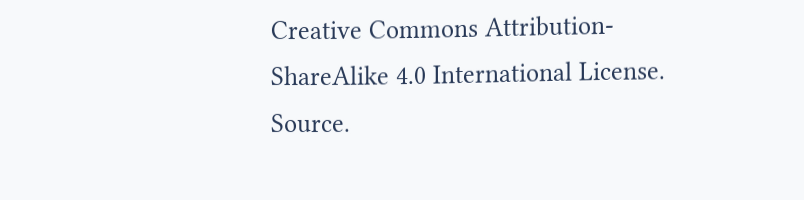Creative Commons Attribution-ShareAlike 4.0 International License. Source.